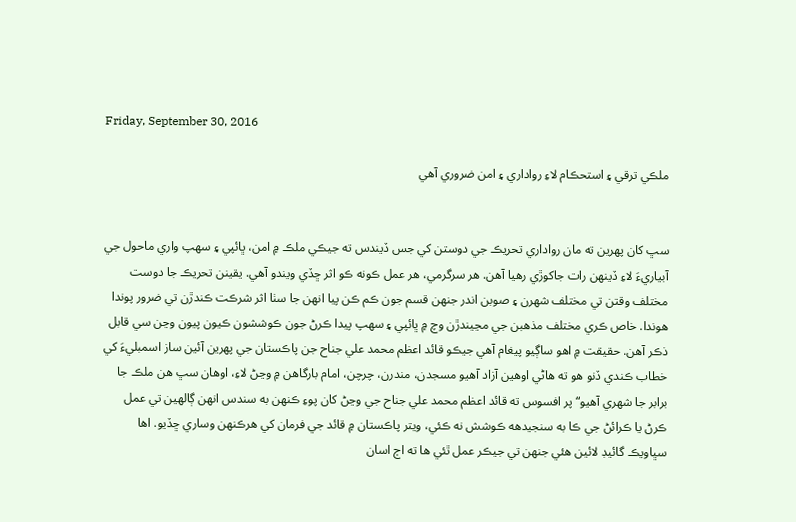Friday, September 30, 2016

ملڪي ترقي ۽ استحڪام لاءِ رواداري ۽ امن ضروري آهي


سڀ کان پهرين ته مان رواداري تحريڪ جي دوستن کي جس ڏيندس ته جيڪي ملڪ ۾ امن، ڀائپي ۽ سهپ واري ماحول جي آبياريءَ لاءِ ڏينهن رات جاکوڙي رهيا آهن. هر سرگرمي، هر عمل ڪونه ڪو اثر ڇڏي ويندو آهي. يقينن تحريڪ جا دوست مختلف وقتن تي مختلف شهرن ۽ صوبن اندر جنهن قسم جون ڪم ڪن پيا انهن جا سٺا اثر شرڪت ڪندڙن تي ضرور پوندا هوندا. خاص ڪري مختلف مذهبن جي مڃيندڙن وچ ۾ ڀائپي ۽ سهپ پيدا ڪرڻ جون ڪوششون ڪيون پيون وڃن سي قابل ذڪر آهن. حقيقت ۾ اهو ساڳيو پيغام آهي جيڪو قائد اعظم محمد علي جناح جن پاڪستان جي پهرين آئين ساز اسمبليءَ کي خطاب ڪندي ڏنو هو ته هاڻي اوهين آزاد آهيو مسجدن، مندرن، چرچن، امام بارگاهن ۾ وڃڻ لاءِ، اوهان سڀ هن ملڪ جا برابر جا شهري آهيو“ پر افسوس ته قائد اعظم محمد علي جناح جي وڃڻ کان پوءِ ڪنهن به سندس انهن ڳالهين تي عمل ڪرڻ يا ڪرائڻ جي ڪا به سنجيدهه ڪوشش نه ڪئي، ويتر پاڪستان ۾ قائد جي فرمان کي هرڪنهن وساري ڇڏيو. اها سڀاويڪ گائيڊ لائين هئي جنهن تي جيڪر عمل ٿئي ها ته اڄ اسان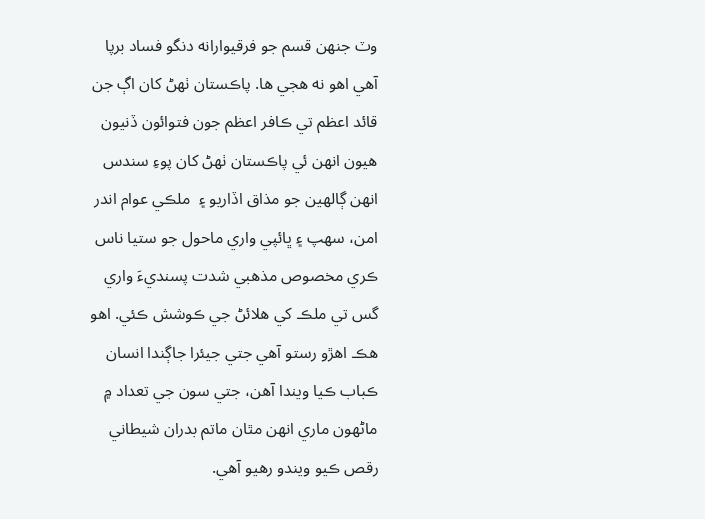وٽ جنهن قسم جو فرقيوارانه دنگو فساد برپا آهي اهو نه هجي ها. پاڪستان ٺهڻ کان اڳ جن قائد اعظم تي ڪافر اعظم جون فتوائون ڏنيون هيون انهن ئي پاڪستان ٺهڻ کان پوءِ سندس انهن ڳالهين جو مذاق اڏاريو ۽  ملڪي عوام اندر امن، سهپ ۽ ڀائپي واري ماحول جو ستيا ناس ڪري مخصوص مذهبي شدت پسنديءَ واري گس تي ملڪ کي هلائڻ جي ڪوشش ڪئي. اهو هڪ اهڙو رستو آهي جتي جيئرا جاڳندا انسان ڪباب ڪيا ويندا آهن، جتي سون جي تعداد ۾ ماڻهون ماري انهن مٿان ماتم بدران شيطاني رقص ڪيو ويندو رهيو آهي.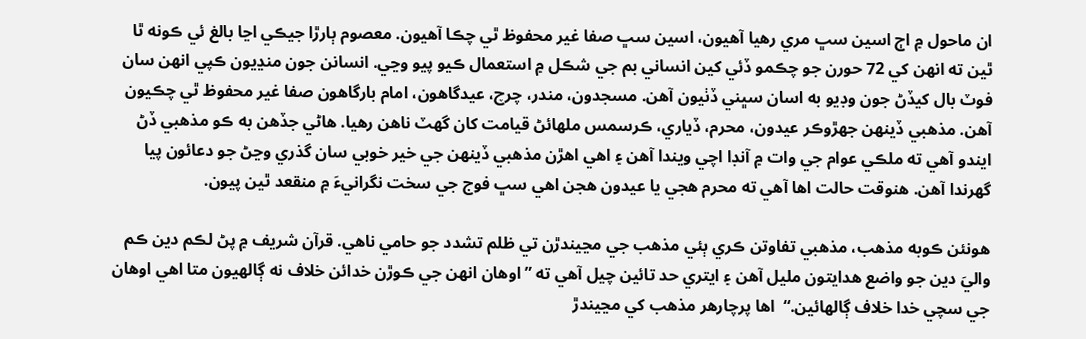ان ماحول ۾ اڄ اسين سڀ مري رهيا آهيون، اسين سڀ صفا غير محفوظ ٿي چڪا آهيون. معصوم ٻارڙا جيڪي اڃا بالغ ئي ڪونه ٿا ٿين ته انهن کي 72 حورن جو چڪمو ڏئي کين انساني بم جي شڪل ۾ استعمال ڪيو پيو وڃي. انسانن جون منڍيون ڪپي انهن سان فوٽ بال کيڏڻ جون وڊيو به اسان سڀني ڏٺيون آهن. مسجدون، مندر، چرچ، عيدگاهون، امام بارگاهون صفا غير محفوظ ٿي چڪيون آهن. مذهبي ڏينهن جهڙوڪر عيدون، محرم، ڏياري، ڪرسمس ملهائڻ قيامت کان گھٽ ناهن رهيا. هاڻي جڏهن به ڪو مذهبي ڏڻ ايندو آهي ته ملڪي عوام جي وات ۾ آنڊا اچي ويندا آهن ۽ اهي اهڙن مذهبي ڏينهن جي خير خوبي سان گذري وڃڻ جو دعائون پيا گھرندا آهن. هنوقت حالت اها آهي ته محرم هجي يا عيدون هجن اهي سڀ فوج جي سخت نگرانيءَ ۾ منقعد ٿين پيون.

هونئن ڪوبه مذهب، مذهبي تفاوتن ڪري ٻئي مذهب جي مڃيندڙن تي ظلم تشدد جو حامي ناهي. قرآن شريف ۾ پڻ لڪم دين ڪم واليَ دين جو واضع هدايتون مليل آهن ۽ ايتري حد تائين چيل آهي ته ”اوهان انهن جي ڪوڙن خدائن خلاف نه ڳالهيون متا اهي اوهان جي سچي خدا خلاف ڳالهائين.“  اها پرچارهر مذهب کي مڃيندڙ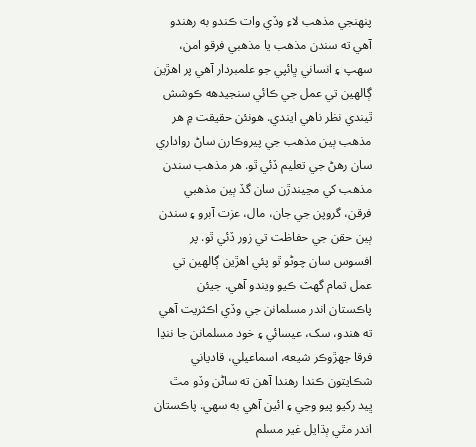پنهنجي مذهب لاءِ وڏي وات ڪندو به رهندو آهي ته سندن مذهب يا مذهبي فرقو امن، سهپ ۽ انساني ڀائپي جو علمبردار آهي پر اهڙين ڳالهين تي عمل جي ڪائي سنجيدهه ڪوشش ٿيندي نظر ناهي ايندي. هونئن حقيقت ۾ هر مذهب ٻين مذهب جي پيروڪارن ساڻ رواداري سان رهڻ جي تعليم ڏئي ٿو. هر مذهب سندن مذهب کي مڃيندڙن سان گڏ ٻين مذهبي فرقن، گروپن جي جان، مال، عزت آبرو ۽ سندن ٻين حقن جي حفاظت تي زور ڏئي ٿو. پر افسوس سان چوڻو ٿو پئي اهڙين ڳالهين تي عمل تمام گھٽ ڪيو ويندو آهي. جيئن پاڪستان اندر مسلمانن جي وڏي اڪثريت آهي ته هندو، سک، عيسائي ۽ خود مسلمانن جا ننڍا فرقا جهڙوڪر شيعه، اسماعيلي، قادياني شڪايتون ڪندا رهندا آهن ته ساڻن وڏو مٿ ڀيد رکيو پيو وڃي ۽ ائين آهي به سهي. پاڪستان اندر مٿي ٻڌايل غير مسلم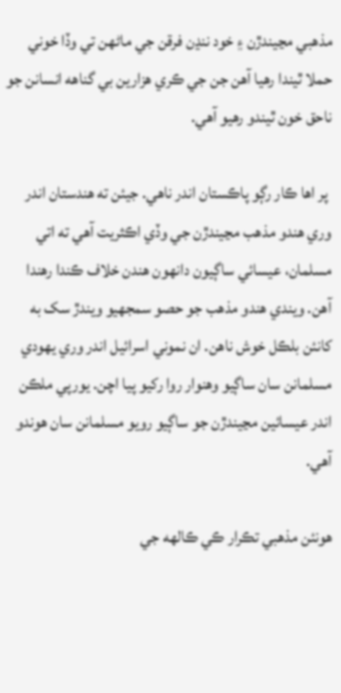مذهبي مڃيندڙن ۽ خود ننڍن فرقن جي ماڻهن تي وڏا خوني حملا ٿيندا رهيا آهن جن جي ڪري هزارين بي گناهه انسانن جو ناحق خون ٿيندو رهيو آهي.

 پر اها ڪار رڳو پاڪستان اندر ناهي. جيئن ته هندستان اندر وري هندو مذهب مڃيندڙن جي وڏي اڪثريت آهي ته اتي مسلمان، عيسائي ساڳيون دانهون هندن خلاف ڪندا رهندا آهن. ويندي هندو مذهب جو حصو سمجھيو ويندڙ سک به کانئن بلڪل خوش ناهن. ان نموني اسرائيل اندر وري يهودي مسلمانن سان ساڳيو وهنوار روا رکيو پيا اچن. يورپي ملڪن اندر عيسائين مڃيندڙن جو ساڳيو رويو مسلمانن سان هوندو آهي.

هونئن مذهبي تڪرار ڪي ڪالهه جي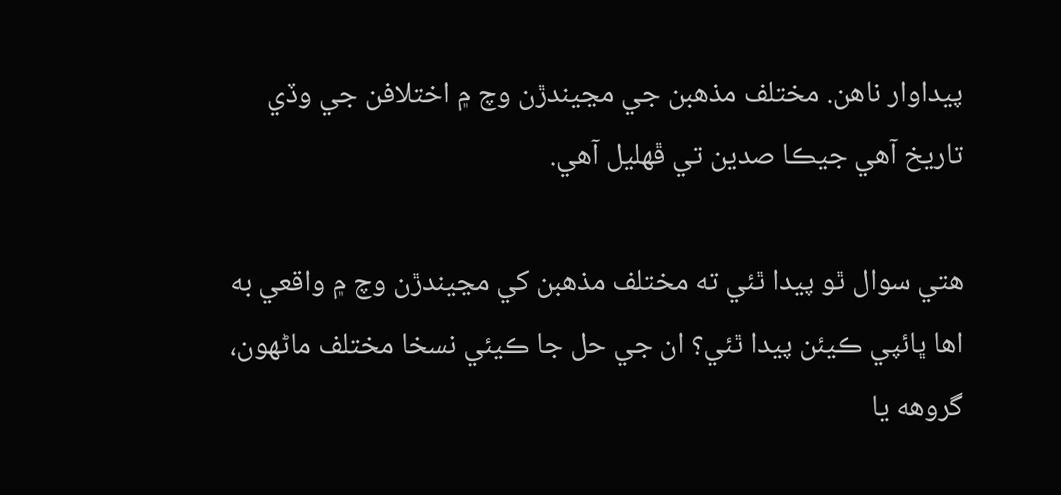پيداوار ناهن. مختلف مذهبن جي مڃيندڙن وچ ۾ اختلافن جي وڏي تاريخ آهي جيڪا صدين تي ڦهليل آهي.

هتي سوال ٿو پيدا ٿئي ته مختلف مذهبن کي مڃيندڙن وچ ۾ واقعي به اها ڀائپي ڪيئن پيدا ٿئي؟ ان جي حل جا ڪيئي نسخا مختلف ماڻهون، گروهه يا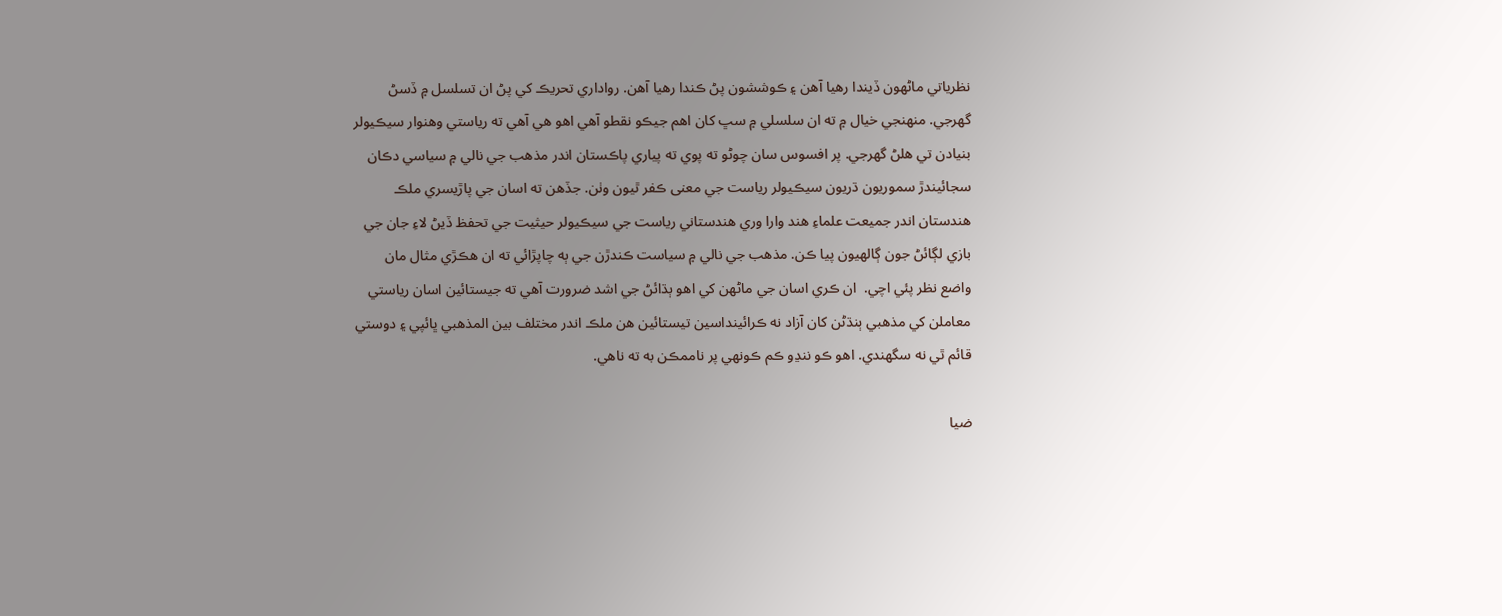نظرياتي ماڻهون ڏيندا رهيا آهن ۽ ڪوششون پڻ ڪندا رهيا آهن. رواداري تحريڪ کي پڻ ان تسلسل ۾ ڏسڻ  گھرجي. منهنجي خيال ۾ ته ان سلسلي ۾ سڀ کان اهم جيڪو نقطو آهي اهو هي آهي ته رياستي وهنوار سيڪيولر بنيادن تي هلڻ گھرجي. پر افسوس سان چوڻو ته پوي ته پياري پاڪستان اندر مذهب جي نالي ۾ سياسي دڪان سجائيندڙ سموريون ڌريون سيڪيولر رياست جي معنى ڪفر ٿيون وٺن. جڏهن ته اسان جي پاڙيسري ملڪ هندستان اندر جميعت علماءِ هند وارا وري هندستاني رياست جي سيڪيولر حيثيت جي تحفظ ڏيڻ لاءِ جان جي بازي لڳائڻ جون ڳالهيون پيا ڪن. مذهب جي نالي ۾ سياست ڪندڙن جي ٻه چاپڙائي ته ان هڪڙي مثال مان واضع نظر پئي اچي.  ان ڪري اسان جي ماڻهن کي اهو ٻڌائڻ جي اشد ضرورت آهي ته جيستائين اسان رياستي معاملن کي مذهبي ٻنڌڻن کان آزاد نه ڪرائينداسين تيستائين هن ملڪ اندر مختلف بين المذهبي ڀائپي ۽ دوستي قائم ٿي نه سگھندي. اهو ڪو ننڍو ڪم ڪونهي پر ناممڪن به ته ناهي.

ضيا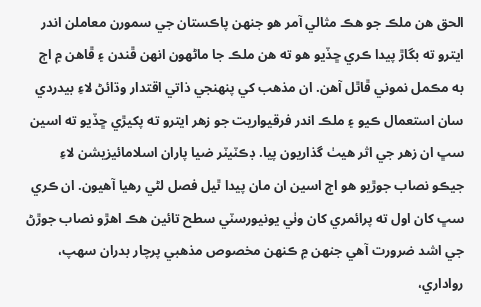الحق هن ملڪ جو هڪ مثالي آمر هو جنهن پاڪستان جي سمورن معاملن اندر ايترو ته بگاڙ پيدا ڪري ڇڏيو هو ته هن ملڪ جا ماڻهون انهن ڦندن ۽ ڦاهن ۾ اڄ به مڪمل نموني ڦاٿل آهن. ان مذهب کي پنهنجي ذاتي اقتدار وڌائڻ لاءِ بيدردي سان استعمال ڪيو ۽ ملڪ اندر فرقيواريت جو زهر ايترو ته پکيڙي ڇڏيو ته اسين سڀ ان زهر جي اثر هيٺ گذاريون پيا. ڊڪٽيٽر ضيا پاران اسلامائيزيشن لاءِ جيڪو نصاب جوڙيو هو اڄ اسين ان مان پيدا ٿيل فصل لڻي رهيا آهيون. ان ڪري سڀ کان اول ته پرائمري کان وٺي يونيورسٽي سطح تائين هڪ اهڙو نصاب جوڙڻ جي اشد ضرورت آهي جنهن ۾ ڪنهن مخصوص مذهبي پرچار بدران سهپ، رواداري،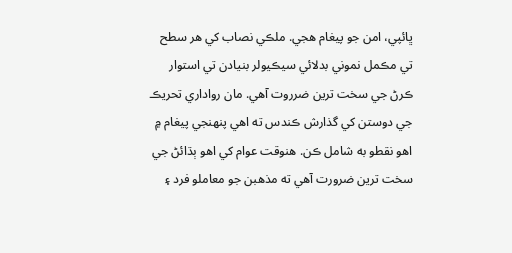ڀائپي، امن جو پيغام هجي. ملڪي نصاب کي هر سطح تي مڪمل نموني بدلائي سيڪيولر بنيادن تي استوار ڪرڻ جي سخت ترين ضرروت آهي. مان رواداري تحريڪ جي دوستن کي گذارش ڪندس ته اهي پنهنجي پيغام ۾ اهو نقطو به شامل ڪن. هنوقت عوام کي اهو ٻڌائڻ جي سخت ترين ضرورت آهي ته مذهبن جو معاملو فرد ۽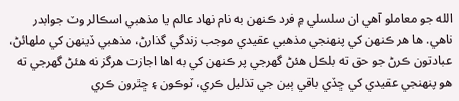الله جو معاملو آهي ان سلسلي ۾ فرد ڪنهن به نام نهاد عالم يا مذهبي اسڪالر وٽ جوابدر ناهي. ها هر ڪنهن کي پنهنجي مذهبي عقيدي موجب زندگي گذارڻ، مذهبي ڏينهن کي ملهائڻ، عبادتون ڪرڻ جو حق ته بلڪل هئڻ گھرجي پر ڪنهن کي به اها اجازت هرگز نه هئڻ گھرجي ته هو پنهنجي عقيدي کي ڇڏي باقي ٻين جي تذليل ڪري، ٽوڪون ۽ ڇٿرون ڪري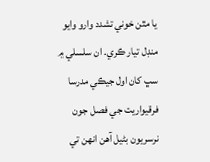يا مٿن خوني تشدد وارو وايو منڊل تيار ڪري. ان سلسلي ۾ سڀ کان اول جيڪي مدرسا فرقيواريت جي فصل جون نرسريون بڻيل آهن انهن تي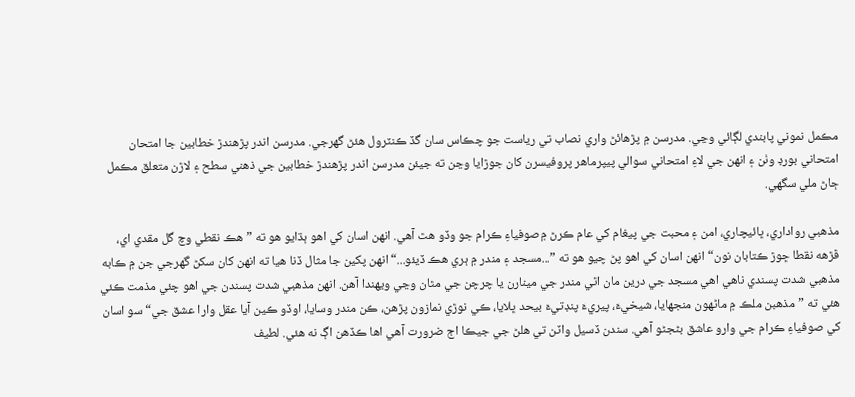مڪمل نموني پابندي لڳائي وڃي. مدرسن ۾ پڙهائڻ واري نصاب تي رياست جو چڪاس سان گڏ ڪنٽرول هئڻ گھرجي. مدرسن اندر پڙهندڙ خطابين جا امتحان امتحاني بورڊ وٺن ۽ انهن جي لاءِ امتحاني سوالي پيپرماهر پروفيسرن کان جوڙايا وڃن ته جيئن مدرسن اندر پڙهندڙ خطابين جي ذهني سطح ۽ لاڙن متعلق مڪمل ڄاڻ ملي سگھي.

مذهبي رواداري، ڀائيچاري، امن ۽ محبت جي پيغام کي عام ڪرڻ ۾صوفياءِ ڪرام جو وڏو هٿ آهي. انهن اسان کي اهو ٻڌايو هو ته ”هڪ نقطي وچ گل مقدي اي، ڦڙهه نقطا ڇوڙ ڪتابان نون“ انهن اسان کي اهو پڻ چيو هو ته ”...مسجد ۽ مندر ۾ ٻري هڪ ڏيئو...“ انهن پکين جا مثال ڏنا هيا ته انهن کان سکڻ گھرجي جن ۾ ڪابه مذهبي شدت پسندي ناهي اهي مسجد جي درين مان اٿي مندر جي مينارن يا چرچن جي مٿان وڃي ويهندا آهن. انهن مذهبي شدت پسندن جي اهو چئي مذمت ڪئي هئي ته ”مذهبن ملڪ ۾ ماڻهون منجھايا، شيخيءَ، پيريءَ پنڊتيءَ بيحد ڀلايا، ڪي نوڙي نمازون پڙهن، ڪن مندر وسايا، اوڏو ڪين آيا عقل وارا عشق جي“ سو اسان کي صوفياءِ ڪرام جي وارو عاشق بڻجڻو آهي. سندن ڏسيل واٽن تي هلڻ جي جيڪا اڄ ضرورت آهي اها ڪڏهن اڳ نه هئي. لطيف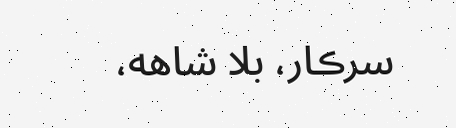سرڪار، بلا شاهه،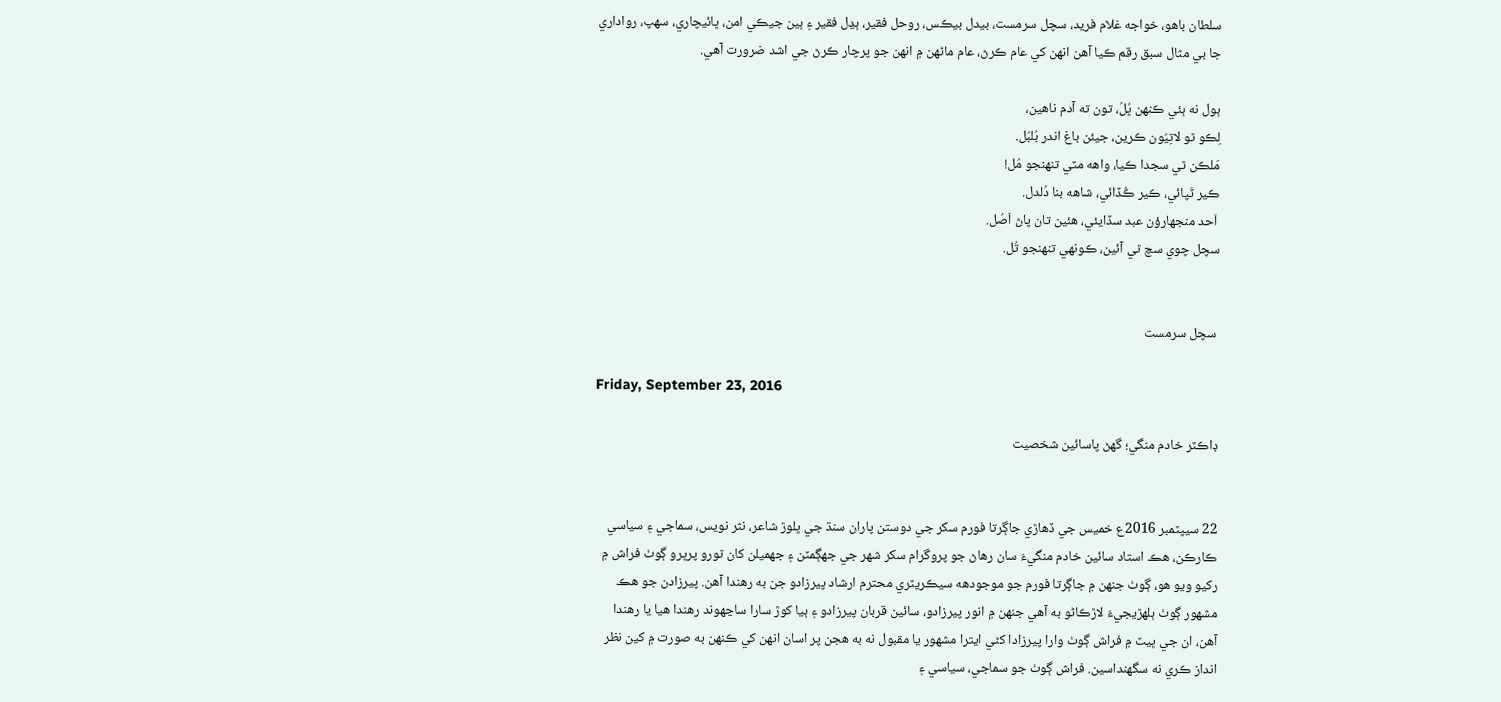سلطان باهو، خواجه غلام فريد، سچل سرمست، بيدل بيڪس، روحل فقير، ٻڍل فقير ۽ ٻين جيڪي امن، ڀائيچاري، سهپ، رواداري جا بي مثال سبق رقم ڪيا آهن انهن کي عام ڪرڻ، عام ماڻهن ۾ انهن جو پرچار ڪرڻ جي اشد ضرورت آهي.

ٻول نه ٻئي ڪنهن ڀُلُ، تون ته آدم ناهين،
لِڪو ٿو لاتِيُون ڪرين، جيئن باغ اندر بُلبُل.
مَلڪن ٿي سجدا ڪيا، واهه مٽي تنهنجو مُل!
ڪير ٽَپائي، ڪير ڪُڏائي، شاهه بنا دُلدل.
 اَحد منجهارؤن عبد سڏايئي، هئين تان پاڻ اَصُل.
سچل چوي سچ ٿي آئين، ڪونهي تنهنجو تُل.


 سچل سرمست

Friday, September 23, 2016

ڊاڪٽر خادم منگي؛ گھڻ پاسائين شخصيت


22 سيپٽمبر 2016ع خميس جي ڏهاڙي جاڳرتا فورم سکر جي دوستن پاران سنڌ جي ڀلوڙ شاعر، نثر نويس، سماجي ۽ سياسي ڪارڪن، هڪ استاد سائين خادم منگيءَ سان رهاڻ جو پروگرام سکر شهر جي جهڳمٽن ۽ جھميلن کان ٿورو پرڀرو ڳوٺ فراش ۾ رکيو ويو هو، ڳوٺ جنهن ۾ جاڳرتا فورم جو موجودهه سيڪريٽري محترم ارشاد پيرزادو جن به رهندا آهن. پيرزادن جو هڪ مشهور ڳوٺ ٻلهڙيجيءَ لاڙڪاڻو به آهي جنهن ۾ انور پيرزادو، سائين قربان پيرزادو ۽ ٻيا کوڙ سارا ساڃهوند رهندا هيا يا رهندا آهن، ان جي ڀيٽ ۾ فراش ڳوٺ وارا پيرزادا کڻي ايترا مشهور يا مقبول نه به هجن پر اسان انهن کي ڪنهن به صورت ۾ کين نظر انداز ڪري نه سگھنداسين. فراش ڳوٺ جو سماجي، سياسي ۽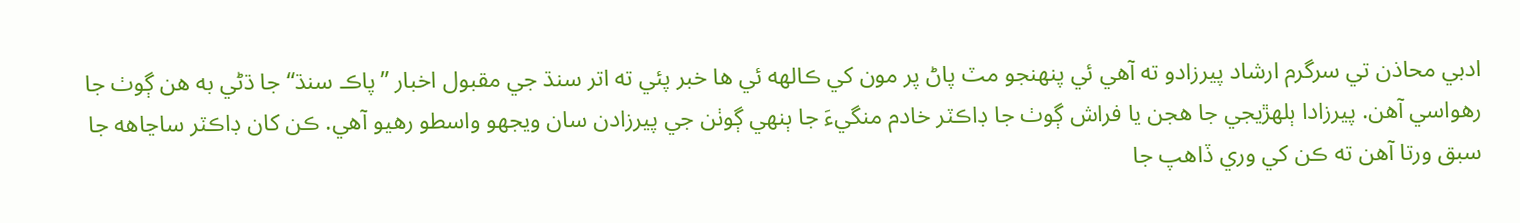ادبي محاذن تي سرگرم ارشاد پيرزادو ته آهي ئي پنهنجو مٽ پاڻ پر مون کي ڪالهه ئي ها خبر پئي ته اتر سنڌ جي مقبول اخبار ”پاڪ سنڌ“ جا ڌڻي به هن ڳوٺ جا رهواسي آهن. پيرزادا ٻلهڙيجي جا هجن يا فراش ڳوٺ جا ڊاڪٽر خادم منگيءَ جا ٻنهي ڳوٺن جي پيرزادن سان ويجھو واسطو رهيو آهي. ڪن کان ڊاڪٽر ساڃاهه جا سبق ورتا آهن ته ڪن کي وري ڏاهپ جا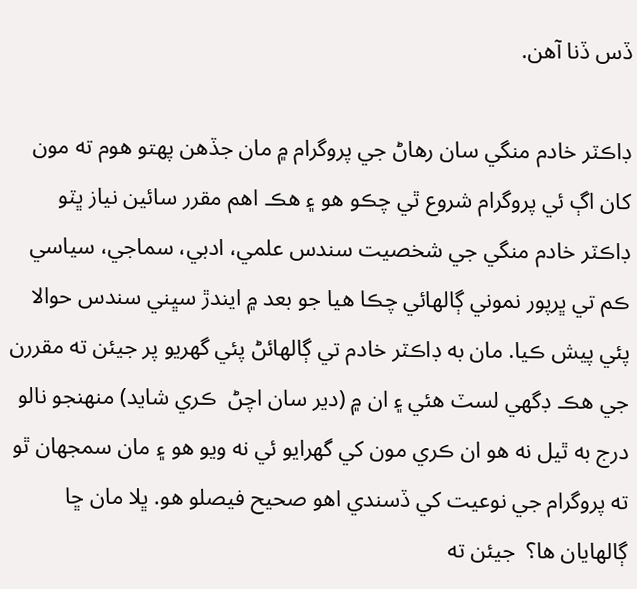ڏس ڏنا آهن.

ڊاڪٽر خادم منگي سان رهاڻ جي پروگرام ۾ مان جڏهن پهتو هوم ته مون کان اڳ ئي پروگرام شروع ٿي چڪو هو ۽ هڪ اهم مقرر سائين نياز ڀٽو ڊاڪٽر خادم منگي جي شخصيت سندس علمي، ادبي، سماجي، سياسي ڪم تي ڀرپور نموني ڳالهائي چڪا هيا جو بعد ۾ ايندڙ سڀني سندس حوالا پئي پيش ڪيا. مان به ڊاڪٽر خادم تي ڳالهائڻ پئي گھريو پر جيئن ته مقررن جي هڪ ڊگھي لسٽ هئي ۽ ان ۾ (دير سان اچڻ  ڪري شايد) منهنجو نالو درج به ٿيل نه هو ان ڪري مون کي گھرايو ئي نه ويو هو ۽ مان سمجھان ٿو ته پروگرام جي نوعيت کي ڏسندي اهو صحيح فيصلو هو. ڀلا مان ڇا ڳالهايان ها؟  جيئن ته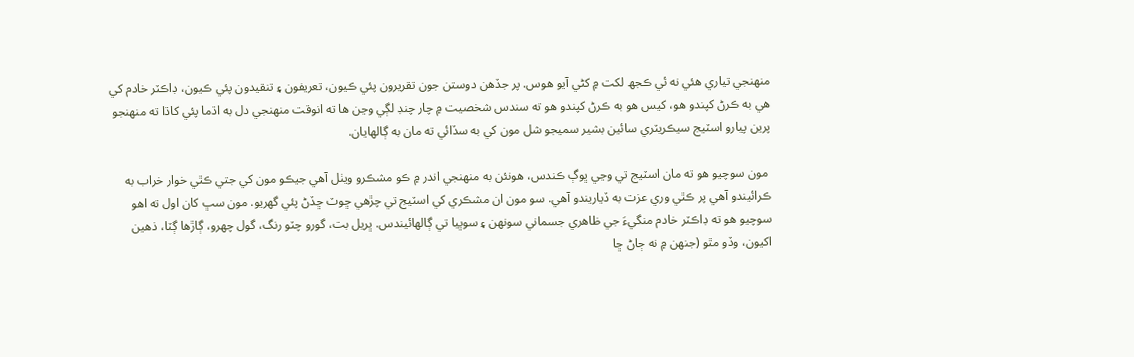منهنجي تياري هئي نه ئي ڪجھ لکت ۾ کڻي آيو هوس. پر جڏهن دوستن جون تقريرون پئي ڪيون، تعريفون ۽ تنقيدون پئي ڪيون، ڊاڪٽر خادم کي هي به ڪرڻ کپندو هو، کيس هو به ڪرڻ کپندو هو ته سندس شخصيت ۾ چار چنڊ لڳي وڃن ها ته انوقت منهنجي دل به اڌما پئي کاڌا ته منهنجو پرين پيارو اسٽيج سيڪريٽري سائين بشير سميجو شل مون کي به سڏائي ته مان به ڳالهايان.

 مون سوچيو هو ته مان اسٽيج تي وڃي ڀوڳ ڪندس، هونئن به منهنجي اندر ۾ ڪو مشڪرو ويٺل آهي جيڪو مون کي جتي ڪٿي خوار خراب به ڪرائيندو آهي پر ڪٿي وري عزت به ڏياريندو آهي. سو مون ان مشڪري کي اسٽيج تي چڙهي ڇوٽ ڇڏڻ پئي گھريو. مون سڀ کان اول ته اهو سوچيو هو ته ڊاڪٽر خادم منگيءَ جي ظاهري جسماني سونهن ۽ سوڀيا تي ڳالهائيندس. ڀريل بت، گورو چٽو رنگ، گول چهرو، ڳاڙها ڳٽا، ذهين اکيون، وڏو مٿو (جنهن ۾ نه ڄاڻ ڇا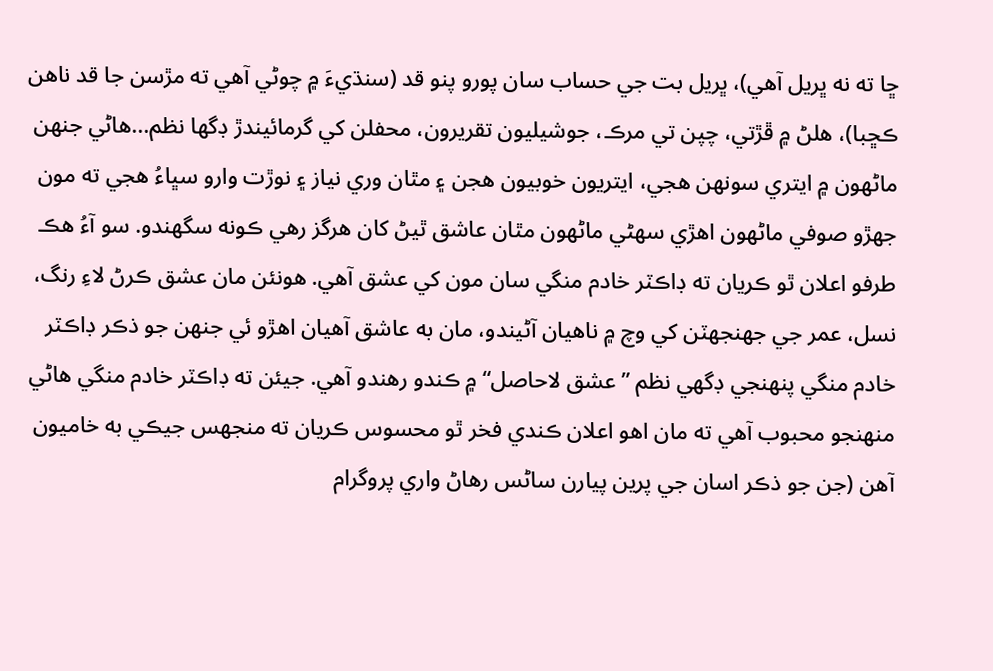ڇا ته نه ڀريل آهي)، ڀريل بت جي حساب سان پورو پنو قد (سنڌيءَ ۾ چوڻي آهي ته مڙسن جا قد ناهن ڪڇبا)، هلڻ ۾ ڦڙتي، چپن تي مرڪ، جوشيليون تقريرون، محفلن کي گرمائيندڙ ڊگھا نظم...هاڻي جنهن ماڻهون ۾ ايتري سونهن هجي، ايتريون خوبيون هجن ۽ مٿان وري نياز ۽ نوڙت وارو سڀاءُ هجي ته مون جهڙو صوفي ماڻهون اهڙي سهڻي ماڻهون مٿان عاشق ٿيڻ کان هرگز رهي ڪونه سگھندو. سو آءُ هڪ طرفو اعلان ٿو ڪريان ته ڊاڪٽر خادم منگي سان مون کي عشق آهي. هونئن مان عشق ڪرڻ لاءِ رنگ، نسل، عمر جي جھنجھٽن کي وچ ۾ ناهيان آڻيندو، مان به عاشق آهيان اهڙو ئي جنهن جو ذڪر ڊاڪٽر خادم منگي پنهنجي ڊگھي نظم ”عشق لاحاصل“ ۾ ڪندو رهندو آهي. جيئن ته ڊاڪٽر خادم منگي هاڻي منهنجو محبوب آهي ته مان اهو اعلان ڪندي فخر ٿو محسوس ڪريان ته منجھس جيڪي به خاميون آهن (جن جو ذڪر اسان جي پرين پيارن ساڻس رهاڻ واري پروگرام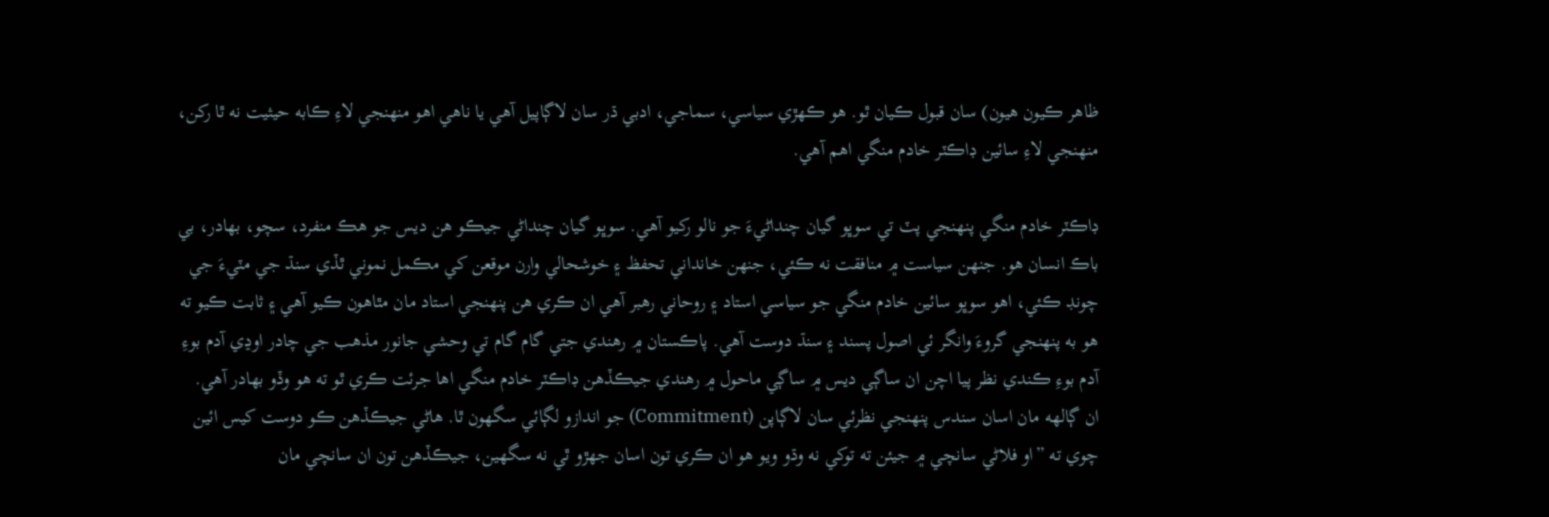ظاهر ڪيون هيون) سان قبول ڪيان ٿو. هو ڪهڙي سياسي، سماجي، ادبي ڌر سان لاڳاپيل آهي يا ناهي اهو منهنجي لاءِ ڪابه حيثيت نه ٿا رکن، منهنجي لاءِ سائين ڊاڪٽر خادم منگي اهم آهي.

ڊاڪٽر خادم منگي پنهنجي پٽ تي سوڀو گيان چنداڻيءَ جو نالو رکيو آهي. سوڀو گيان چنداڻي جيڪو هن ديس جو هڪ منفرد، سچو، بهادر، بي باڪ انسان هو. جنهن سياست ۾ منافقت نه ڪئي، جنهن خانداني تحفظ ۽ خوشحالي وارن موقعن کي مڪمل نموني ٿڏي سنڌ جي مٽيءَ جي چونڊ ڪئي، اهو سوڀو سائين خادم منگي جو سياسي استاد ۽ روحاني رهبر آهي ان ڪري هن پنهنجي استاد مان مٿاهون ڪيو آهي ۽ ثابت ڪيو ته هو به پنهنجي گروءَ وانگر ئي اصول پسند ۽ سنڌ دوست آهي. پاڪستان ۾ رهندي جتي گام گام تي وحشي جانور مذهب جي چادر اوڍي آدم بوءِ آدم بوءِ ڪندي نظر پيا اچن ان ساڳي ديس ۾ ساڳي ماحول ۾ رهندي جيڪڏهن ڊاڪٽر خادم منگي اها جرئت ڪري ٿو ته هو وڏو بهادر آهي.  ان ڳالهه مان اسان سندس پنهنجي نظرئي سان لاڳاپن (Commitment) جو اندازو لڳائي سگھون ٿا. هاڻي جيڪڏهن ڪو دوست کيس ائين چوي ته ”او فلاڻي سانچي ۾ جيئن ته توکي نه وڌو ويو هو ان ڪري تون اسان جهڙو ٿي نه سگھين، جيڪڏهن تون ان سانچي مان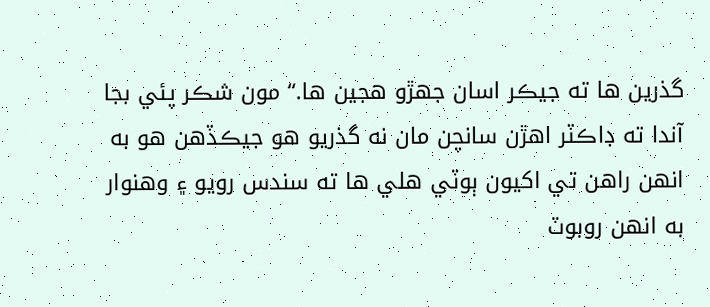گذرين ها ته جيڪر اسان جهڙو هجين ها.“ مون شڪر پئي بجا آندا ته ڊاڪٽر اهڙن سانچن مان نه گذريو هو جيڪڏهن هو به انهن راهن تي اکيون ٻوٽي هلي ها ته سندس رويو ۽ وهنوار به انهن روبوٽ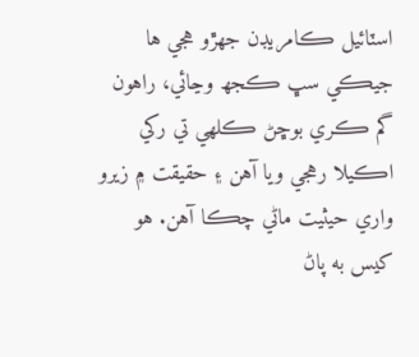اسٽائيل ڪامريڊن جهڙو هجي ها جيڪي سڀ ڪجھ وڃائي، راهون گم ڪري بوڇڻ ڪلهي تي رکي اڪيلا رهجي ويا آهن ۽ حقيقت ۾ زيرو واري حيثيت ماڻي چڪا آهن. هو کيس به پاڻ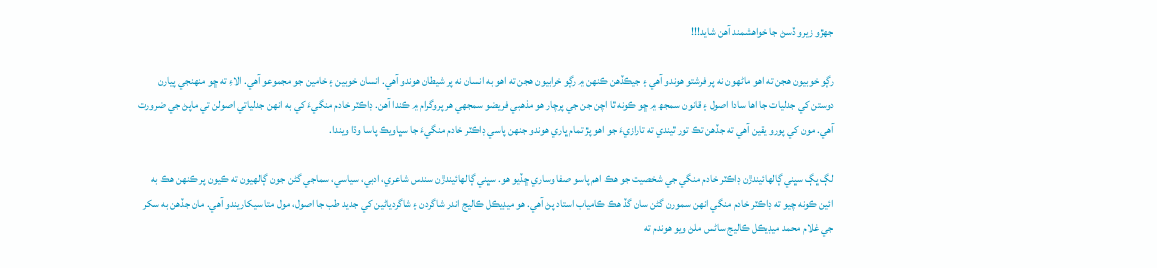جهڙو زيرو ڏسڻ جا خواهشمند آهن شايد!!!

رڳو خوبيون هجن ته اهو ماڻهون نه پر فرشتو هوندو آهي ۽ جيڪڏهن ڪنهن ۾ رڳو خرابيون هجن ته اهو به انسان نه پر شيطان هوندو آهي. انسان خوبين ۽ خامين جو مجموعو آهي. الاءِ ته ڇو منهنجي پيارن دوستن کي جدليات جا اها سادا اصول ۽ قانون سمجھ ۾ ڇو ڪونه ٿا اچن جن جي پرچار هو مذهبي فريضو سمجھي هر پروگرام ۾ ڪندا آهن. ڊاڪٽر خادم منگيءَ کي به انهن جدلياتي اصولن تي ماپڻ جي ضرورت آهي. مون کي پورو يقين آهي ته جڏهن تڪ تور ٿيندي ته تارازيءَ جو اهو پڙ تمام ڀاري هوندو جنهن پاسي ڊاڪٽر خادم منگيءَ جا سڀاويڪ پاسا وڌا ويندا.

لڳ ڀڳ سڀني ڳالهائيندڙن ڊاڪٽر خادم منگي جي شخصيت جو هڪ اهم پاسو صفا وساري ڇڏيو هو. سڀني ڳالهائيندڙن سندس شاعري، ادبي، سياسي، سماجي گڻن جون ڳالهيون ته ڪيون پر ڪنهن هڪ به ائين ڪونه چيو ته ڊاڪٽر خادم منگي انهن سمورن گڻن سان گڏ هڪ ڪامياب استاد پڻ آهي. هو ميڊيڪل ڪاليج اندر شاگردن ۽ شاگردياڻين کي جديد طب جا اصول، مول متا سيکاريندو آهي. مان جڏهن به سکر جي غلام محمد ميڊيڪل ڪاليج ساڻس ملڻ ويو هوندم ته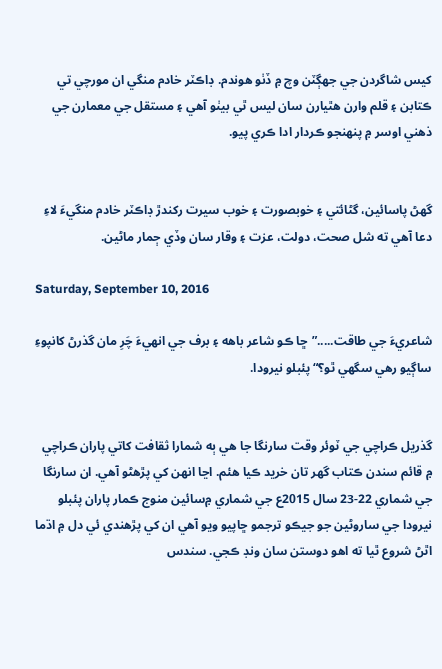کيس شاگردن جي جھڳٽن وچ ۾ ڏٺو هوندم. ڊاڪٽر خادم منگي ان مورچي تي ڪتابن ۽ قلم وارن هٿيارن سان ليس ٿي بيٺو آهي ۽ مستقل جي معمارن جي ذهني اوسر ۾ پنهنجو ڪردار ادا ڪري پيو.


گھڻ پاسائين، گڻائتي ۽ خوبصورت ۽ خوب سيرت رکندڙ ڊاڪٽر خادم منگيءَ لاءِ دعا آهي ته شل صحت، دولت، عزت ۽ وقار سان وڏي ڄمار ماڻين.

Saturday, September 10, 2016

شاعريءَ جي طاقت.....”ڇا ڪو شاعر باهه ۽ برف جي انهيءَ چَرِ مان گذرڻ کانپوءِ ساڳيو رهي سگھي ٿو؟“ پئبلو نيرودا.


گذريل ڪراچي جي ٽوئر وقت سارنگا جا هي ٻه شمارا ثقافت کاتي پاران ڪراچي ۾ قائم سندن ڪتاب گھر تان خريد ڪيا هئم. اڃا انهن کي پڙهڻو آهي. ان سارنگا جي شماري 22-23 سال 2015ع جي شماري ۾سائين منوج ڪمار پاران پئبلو نيرودا جي ساروڻين جو جيڪو ترجمو ڇاپيو ويو آهي ان کي پڙهندي ئي دل ۾ اڌما اٿڻ شروع ٿيا ته اهو دوستن سان ونڊ ڪجي. سندس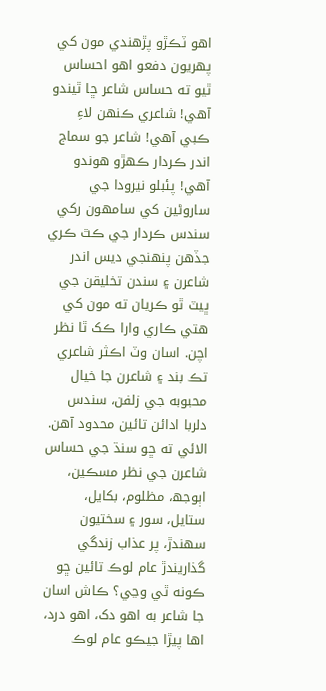اهو ٽڪڙو پڙهندي مون کي پهريون دفعو اهو احساس ٿيو ته حساس شاعر ڇا ٿيندو آهي! شاعري ڪنهن لاءِ ڪبي آهي! شاعر جو سماج اندر ڪردار ڪهڙو هوندو آهي! پئبلو نيرودا جي ساروڻين کي سامهون رکي سندس ڪردار جي ڪٿ ڪري جڏهن پنهنجي ديس اندر شاعرن ۽ سندن تخليقن جي ڀيٽ ٿو ڪريان ته مون کي هتي ڪاري وارا ڪک ٿا نظر اچن. اسان وٽ اڪثر شاعري تڪ بند ۽ شاعرن جا خيال محبوبه جي زلفن، سندس دلربا ادائن تائين محدود آهن. الائي ته ڇو سنڌ جي حساس شاعرن جي نظر مسڪين، اٻوجھ، مظلوم، بکايل، ستايل، سور ۽ سختيون سهندڙ، پر عذاب زندگي گذاريندڙ عام لوڪ تائين ڇو ڪونه ٿي وڃي؟ ڪاش اسان جا شاعر به اهو دک، اهو درد، اها پيڙا جيڪو عام لوڪ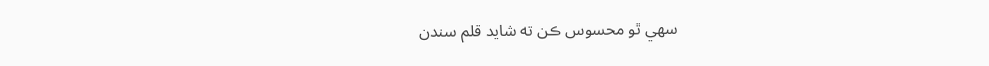سهي ٿو محسوس ڪن ته شايد قلم سندن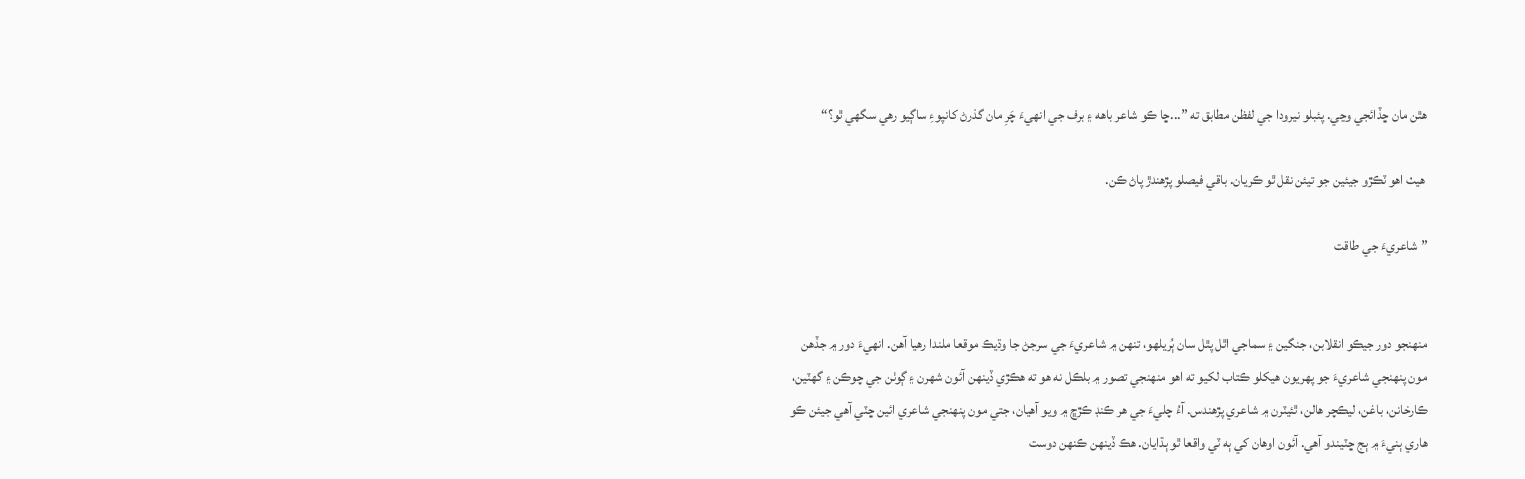هٿن مان ڇڏائجي وڃي. پئبلو نيرودا جي لفظن مطابق ته ”...ڇا ڪو شاعر باهه ۽ برف جي انهيءَ چَرِ مان گذرڻ کانپوءِ ساڳيو رهي سگھي ٿو؟“

 هيٺ اهو ٽڪڙو جيئين جو تيئن نقل ٿو ڪريان. باقي فيصلو پڙهندڙ پاڻ ڪن.

”شاعريءَ جي طاقت


منهنجو دور جيڪو انقلابن، جنگين ۽ سماجي اٿل پٿل سان ٻُريلهو، تنهن ۾ شاعريءَ جي سرجڻ جا وڌيڪ موقعا ملندا رهيا آهن. انهيءَ دور ۾ جڏهن مون پنهنجي شاعريءَ جو پهريون هيکلو ڪتاب لکيو ته اهو منهنجي تصور ۾ بلڪل نه هو ته هڪڙي ڏينهن آئون شهرن ۽ ڳوٺن جي چوڪن ۽ گھٽين، ڪارخانن، باغن، ليڪچر هالن، ٿئيٽرن ۾ شاعري پڙهندس. آءُ چليءَ جي هر ڪنڊ ڪڙڇ ۾ ويو آهيان، جتي مون پنهنجي شاعري ائين ڇٽي آهي جيئن ڪو هاري ٻنيءَ ۾ ٻج ڇٽيندو آهي. آئون اوهان کي ٻه ٽي واقعا ٿو ٻڌايان. هڪ ڏينهن ڪنهن دوست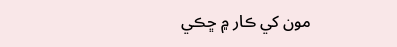مون کي ڪار ۾ ڇڪي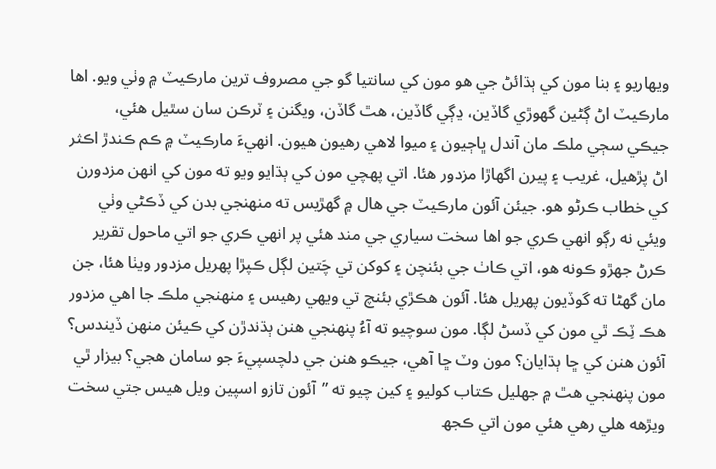ويهاريو ۽ بنا مون کي ٻڌائڻ جي هو مون کي سانتيا گو جي مصروف ترين مارڪيٽ ۾ وٺي ويو. اها مارڪيٽ اڻ ڳڻين گھوڙي گاڏين، ڍڳي گاڏين، هٿ گاڏن، ويگنن ۽ ٽرڪن سان سٿيل هئي، جيڪي سڄي ملڪ مان آندل ڀاڄيون ۽ ميوا لاهي رهيون هيون. انهيءَ مارڪيٽ ۾ ڪم ڪندڙ اڪثر اڻ پڙهيل، غريب ۽ پيرن اگھاڙا مزدور هئا. اتي پهچي مون کي ٻڌايو ويو ته مون کي انهن مزدورن کي خطاب ڪرڻو هو. جيئن آئون مارڪيٽ جي هال ۾ گھڙيس ته منهنجي بدن کي ڏڪڻي وٺي ويئي نه رڳو انهي ڪري جو اها سخت سياري جي مند هئي پر انهي ڪري جو اتي ماحول تقرير ڪرڻ جهڙو ڪونه هو، اتي ڪاٺ جي بئنچن ۽ کوکن تي چَتين لڳل ڪپڙا پهريل مزدور ويٺا هئا، جن مان گھڻا ته گوڏيون پهريل هئا. آئون هڪڙي بئنچ تي ويهي رهيس ۽ منهنجي ملڪ جا اهي مزدور هڪ ٽِڪ ٿي مون کي ڏسڻ لڳا. مون سوچيو ته آءُ پنهنجي هنن ٻڌندڙن کي ڪيئن منهن ڏيندس؟ آئون هنن کي ڇا ٻڌايان؟ مون وٽ ڇا آهي، جيڪو هنن جي دلچسپيءَ جو سامان هجي؟ بيزار ٿي مون پنهنجي هٿ ۾ جھليل ڪتاب کوليو ۽ کين چيو ته ”آئون تازو اسپين ويل هيس جتي سخت ويڙهه هلي رهي هئي مون اتي ڪجھ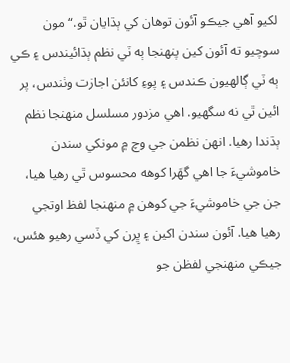لکيو آهي جيڪو آئون توهان کي ٻڌايان ٿو.“ مون سوچيو ته آئون کين پنهنجا ٻه ٽي نظم ٻڌائيندس ۽ ڪي ٻه ٽي ڳالهيون ڪندس ۽ پوءِ کانئن اجازت وٺندس، پر ائين ٿي نه سگھيو. اهي مزدور مسلسل منهنجا نظم ٻڌندا رهيا. انهن نظمن جي وچ ۾ مونکي سندن خاموشيءَ جا اهي گهَرا کوهه محسوس ٿي رهيا هيا، جن جي خاموشيءَ جي کوهن ۾ منهنجا لفظ اوتجي رهيا هيا. آئون سندن اکين ۽ ڀِرن کي ڏسي رهيو هئس، جيڪي منهنجي لفظن جو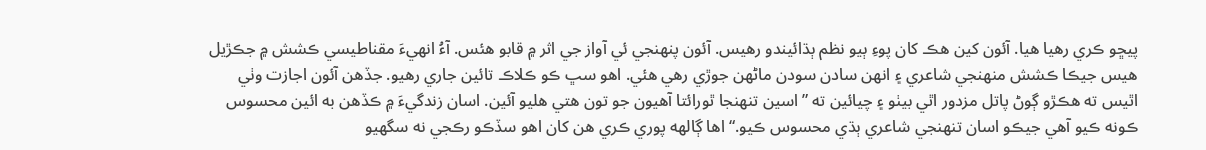پيڇو ڪري رهيا هيا. آئون کين هڪ کان پوءِ ٻيو نظم ٻڌائيندو رهيس. آئون پنهنجي ئي آواز جي اثر ۾ قابو هئس. آءُ انهيءَ مقناطيسي ڪشش ۾ جڪڙيل هيس جيڪا ڪشش منهنجي شاعري ۽ انهن سادن سودن ماڻهن جوڙي رهي هئي. اهو سڀ ڪو ڪلاڪ تائين جاري رهيو. جڏهن آئون اجازت وٺي اٿيس ته هڪڙو ڳوڻ پاتل مزدور اٿي بيٺو ۽ چيائين ته ”اسين تنهنجا ٿورائتا آهيون جو تون هتي هليو آئين. اسان زندگيءَ ۾ ڪڏهن به ائين محسوس ڪونه ڪيو آهي جيڪو اسان تنهنجي شاعري ٻڌي محسوس ڪيو.“ اها ڳالهه پوري ڪري هن کان اهو سڏڪو رڪجي نه سگھيو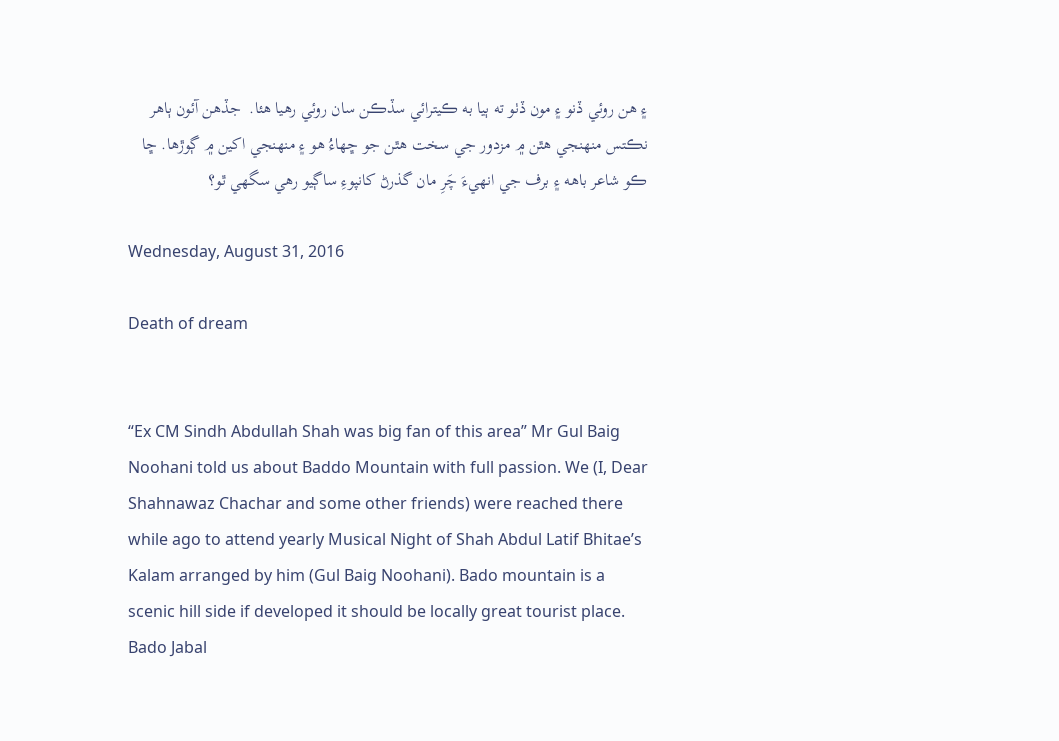۽ هن روئي ڏنو ۽ مون ڏٺو ته ٻيا به ڪيترائي سڏڪن سان روئي رهيا هئا.  جڏهن آئون ٻاهر نڪتس منهنجي هٿن ۾ مزدور جي سخت هٿن جو ڇهاءُ هو ۽ منهنجي اکين ۾ ڳوڙها. ڇا ڪو شاعر باهه ۽ برف جي انهيءَ چَرِ مان گذرڻ کانپوءِ ساڳيو رهي سگھي ٿو؟

Wednesday, August 31, 2016

Death of dream


“Ex CM Sindh Abdullah Shah was big fan of this area” Mr Gul Baig Noohani told us about Baddo Mountain with full passion. We (I, Dear Shahnawaz Chachar and some other friends) were reached there while ago to attend yearly Musical Night of Shah Abdul Latif Bhitae’s Kalam arranged by him (Gul Baig Noohani). Bado mountain is a scenic hill side if developed it should be locally great tourist place. Bado Jabal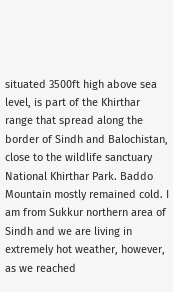situated 3500ft high above sea level, is part of the Khirthar range that spread along the border of Sindh and Balochistan, close to the wildlife sanctuary National Khirthar Park. Baddo Mountain mostly remained cold. I am from Sukkur northern area of Sindh and we are living in extremely hot weather, however, as we reached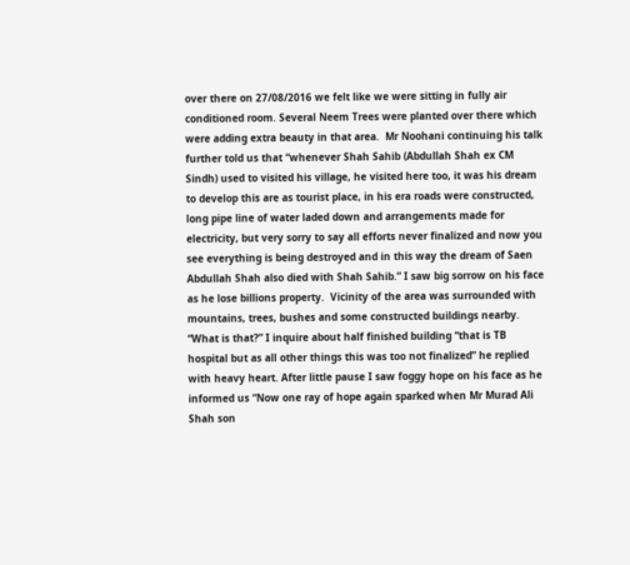over there on 27/08/2016 we felt like we were sitting in fully air conditioned room. Several Neem Trees were planted over there which were adding extra beauty in that area.  Mr Noohani continuing his talk further told us that “whenever Shah Sahib (Abdullah Shah ex CM Sindh) used to visited his village, he visited here too, it was his dream to develop this are as tourist place, in his era roads were constructed, long pipe line of water laded down and arrangements made for electricity, but very sorry to say all efforts never finalized and now you see everything is being destroyed and in this way the dream of Saen Abdullah Shah also died with Shah Sahib.” I saw big sorrow on his face as he lose billions property.  Vicinity of the area was surrounded with mountains, trees, bushes and some constructed buildings nearby. “What is that?” I inquire about half finished building “that is TB hospital but as all other things this was too not finalized” he replied with heavy heart. After little pause I saw foggy hope on his face as he informed us “Now one ray of hope again sparked when Mr Murad Ali Shah son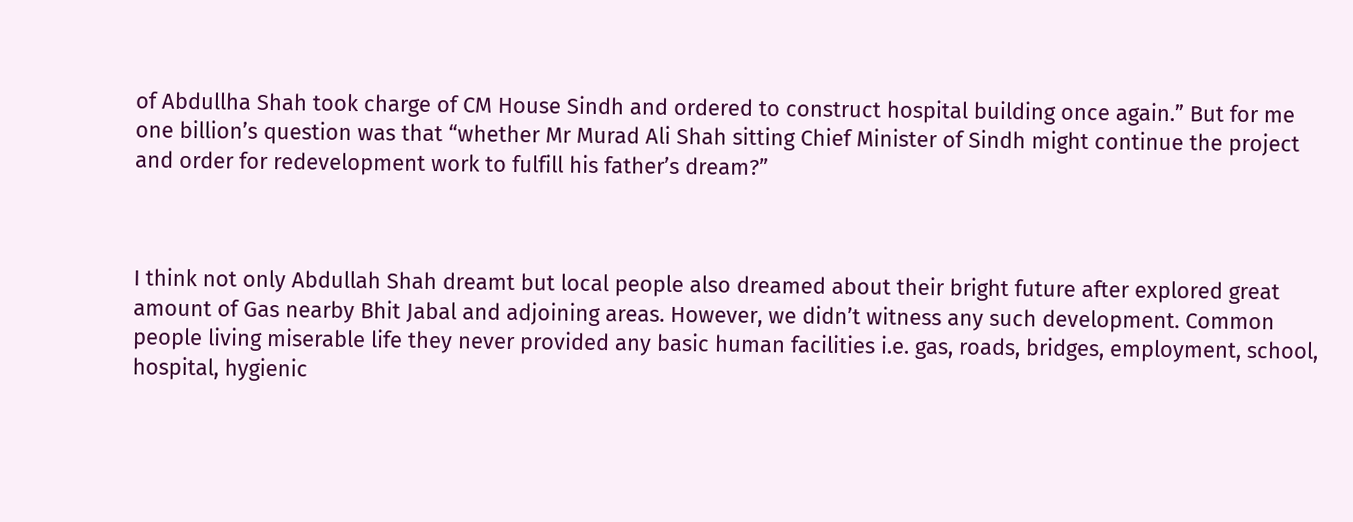of Abdullha Shah took charge of CM House Sindh and ordered to construct hospital building once again.” But for me one billion’s question was that “whether Mr Murad Ali Shah sitting Chief Minister of Sindh might continue the project and order for redevelopment work to fulfill his father’s dream?”



I think not only Abdullah Shah dreamt but local people also dreamed about their bright future after explored great amount of Gas nearby Bhit Jabal and adjoining areas. However, we didn’t witness any such development. Common people living miserable life they never provided any basic human facilities i.e. gas, roads, bridges, employment, school, hospital, hygienic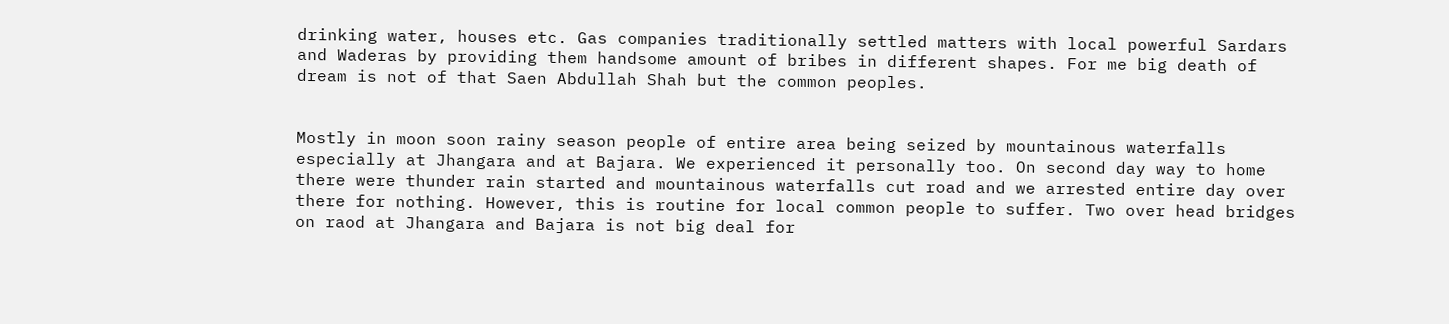drinking water, houses etc. Gas companies traditionally settled matters with local powerful Sardars and Waderas by providing them handsome amount of bribes in different shapes. For me big death of dream is not of that Saen Abdullah Shah but the common peoples.


Mostly in moon soon rainy season people of entire area being seized by mountainous waterfalls especially at Jhangara and at Bajara. We experienced it personally too. On second day way to home there were thunder rain started and mountainous waterfalls cut road and we arrested entire day over there for nothing. However, this is routine for local common people to suffer. Two over head bridges on raod at Jhangara and Bajara is not big deal for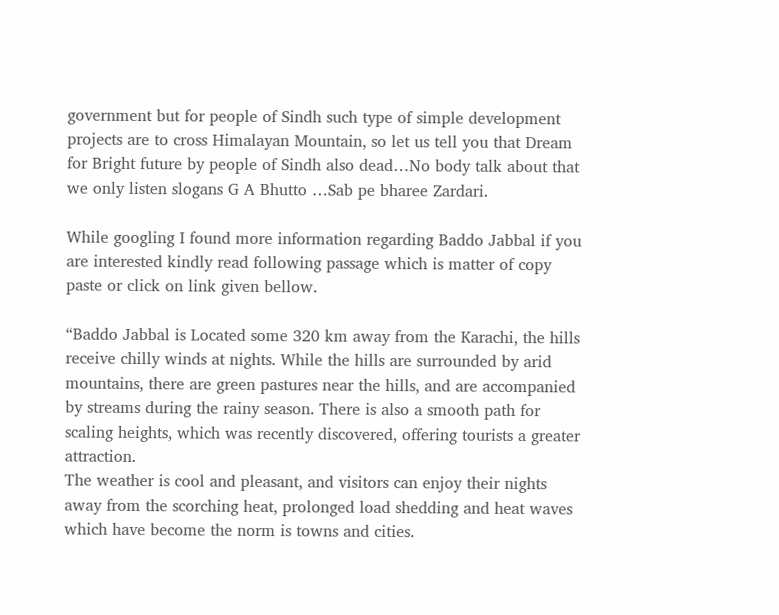government but for people of Sindh such type of simple development projects are to cross Himalayan Mountain, so let us tell you that Dream for Bright future by people of Sindh also dead…No body talk about that we only listen slogans G A Bhutto …Sab pe bharee Zardari.

While googling I found more information regarding Baddo Jabbal if you are interested kindly read following passage which is matter of copy paste or click on link given bellow.

“Baddo Jabbal is Located some 320 km away from the Karachi, the hills receive chilly winds at nights. While the hills are surrounded by arid mountains, there are green pastures near the hills, and are accompanied by streams during the rainy season. There is also a smooth path for scaling heights, which was recently discovered, offering tourists a greater attraction.
The weather is cool and pleasant, and visitors can enjoy their nights away from the scorching heat, prolonged load shedding and heat waves which have become the norm is towns and cities.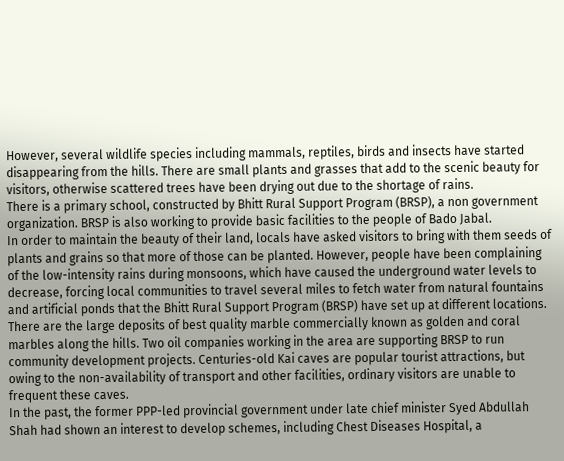However, several wildlife species including mammals, reptiles, birds and insects have started disappearing from the hills. There are small plants and grasses that add to the scenic beauty for visitors, otherwise scattered trees have been drying out due to the shortage of rains.
There is a primary school, constructed by Bhitt Rural Support Program (BRSP), a non government organization. BRSP is also working to provide basic facilities to the people of Bado Jabal.
In order to maintain the beauty of their land, locals have asked visitors to bring with them seeds of plants and grains so that more of those can be planted. However, people have been complaining of the low-intensity rains during monsoons, which have caused the underground water levels to decrease, forcing local communities to travel several miles to fetch water from natural fountains and artificial ponds that the Bhitt Rural Support Program (BRSP) have set up at different locations.
There are the large deposits of best quality marble commercially known as golden and coral marbles along the hills. Two oil companies working in the area are supporting BRSP to run community development projects. Centuries-old Kai caves are popular tourist attractions, but owing to the non-availability of transport and other facilities, ordinary visitors are unable to frequent these caves.
In the past, the former PPP-led provincial government under late chief minister Syed Abdullah Shah had shown an interest to develop schemes, including Chest Diseases Hospital, a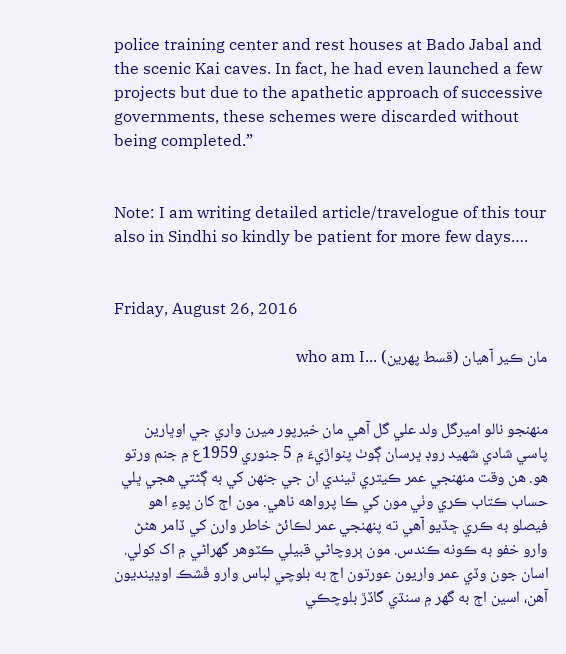police training center and rest houses at Bado Jabal and the scenic Kai caves. In fact, he had even launched a few projects but due to the apathetic approach of successive governments, these schemes were discarded without being completed.”


Note: I am writing detailed article/travelogue of this tour also in Sindhi so kindly be patient for more few days….


Friday, August 26, 2016

مان ڪير آهيان (قسط پهرين) ...who am I


منهنجو نالو اميرگل ولد علي گل آهي مان خيرپور ميرن واري جي اوڀارين پاسي شادي شهيد روڊ ڀرسان ڳوٺ پنواڙيءَ ۾ 5 جنوري 1959ع ۾ جنم ورتو هو. هن وقت منهنجي عمر ڪيتري ٿيندي ان جي جنهن کي به ڳڻتي هجي ڀلي حساب ڪتاب ڪري وٺي مون کي ڪا پرواهه ناهي. مون اڄ کان پوءِ اهو فيصلو به ڪري ڇڏيو آهي ته پنهنجي عمر لڪائڻ خاطر وارن کي ڏامر هڻڻ وارو خفو به ڪونه ڪندس. مون ٻروچاڻي قبيلي ڪٽوهر گھراڻي ۾ اک کولي. اسان جون وڏي عمر واريون عورتون اڄ به بلوچي لباس وارو ڦشڪ اوڍينديون آهن، اسين اڄ به گھر ۾ سنڌي گاڏڙ بلوچڪي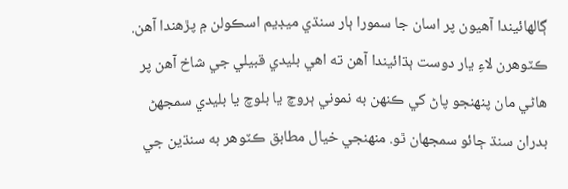ڳالهائيندا آهيون پر اسان جا سمورا ٻار سنڌي ميڊيم اسڪولن ۾ پڙهندا آهن. ڪٽوهرن لاءِ يار دوست ٻڌائيندا آهن ته اهي بليدي قبيلي جي شاخ آهن پر هاڻي مان پنهنجو پاڻ کي ڪنهن به نموني ٻروچ يا بلوچ يا بليدي سمجھڻ بدران سنڌ ڄائو سمجھان ٿو. منهنجي خيال مطابق ڪٽوهر به سنڌين جي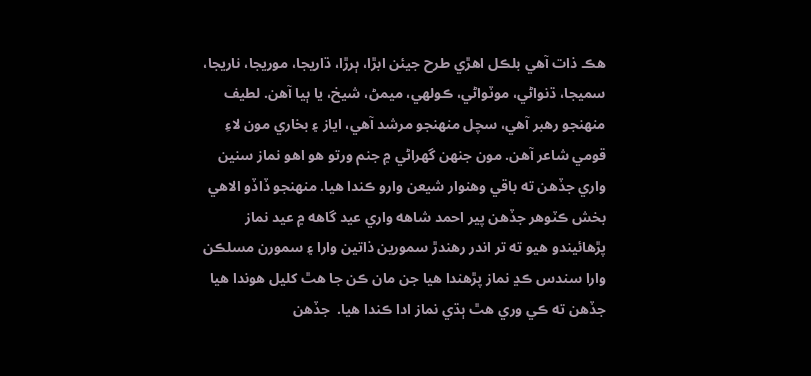هڪ ذات آهي بلڪل اهڙي طرح جيئن ابڙا، ٻرڙا، ڌاريجا، موريجا، ناريجا، سميجا، ڌنواڻي، موٽواڻي، ڪولهي، ميمڻ، شيخ، يا ٻيا آهن. لطيف منهنجو رهبر آهي، سچل منهنجو مرشد آهي، اياز ۽ بخاري مون لاءِ قومي شاعر آهن. مون جنهن گھراڻي ۾ جنم ورتو هو اهو نماز سنين واري جڏهن ته باقي وهنوار شيعن وارو ڪندا هيا. منهنجو ڏاڏو الاهي بخش ڪٽوهر جڏهن پير احمد شاهه واري عيد گاهه ۾ عيد نماز پڙهائيندو هيو ته تر اندر رهندڙ سمورين ذاتين وارا ۽ سمورن مسلڪن وارا سندس ڪڍ نماز پڙهندا هيا جن مان ڪن جا هٿ کليل هوندا هيا جڏهن ته ڪي وري هٿ ٻڌي نماز ادا ڪندا هيا.  جڏهن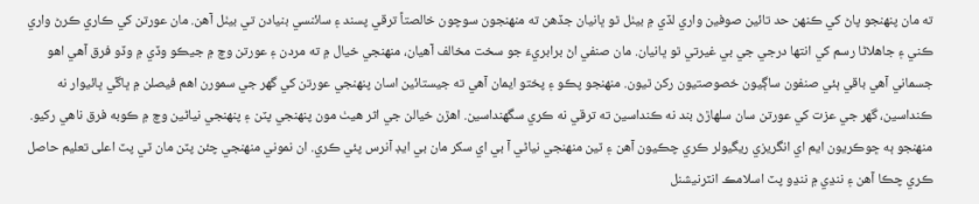ته مان پنهنجو پاڻ کي ڪنهن حد تائين صوفين واري لڏي ۾ بيٺل ٿو ڀانيان جڏهن ته منهنجون سوچون خالصتاً ترقي پسند ۽ سائنسي بنيادن تي بيٺل آهن. مان عورتن کي ڪاري ڪرڻ واري ڪني ۽ جاهلاڻا رسم کي انتها درجي جي بي غيرتي ٿو ڀانيان. مان صنفي اڻ برابريءَ جو سخت مخالف آهيان، منهنجي خيال ۾ ته مردن ۽ عورتن وچ ۾ جيڪو وڏي ۾ وڏو فرق آهي اهو جسماني آهي باقي ٻئي صنفون ساڳيون خصوصتيون رکن ٿيون. منهنجو پڪو ۽ پختو ايمان آهي ته جيستائين اسان پنهنجي عورتن کي گھر جي سمورن اهم فيصلن ۾ ڀاڱي ڀائيوار نه ڪنداسين، گھر جي عزت کي عورتن سان سلهاڙڻ بند نه ڪنداسين ته ترقي نه ڪري سگھنداسين. اهڙن خيالن جي اثر هيٺ مون پنهنجي پٽن ۽ پنهنجي نياڻين وچ ۾ ڪوبه فرق ناهي رکيو. منهنجو ٻه ڇوڪريون ايم اي انگريزي ريگيولر ڪري چڪيون آهن ۽ ٽين منهنجي نياڻي آ بي اي سکر مان بي ايڊ آنرس پئي ڪري. ان نموني منهنجي چئن پٽن مان ٽي پٽ اعلى تعليم حاصل ڪري چڪا آهن ۽ ننڍي ۾ ننڍو پٽ اسلامڪ انٽرنيشنل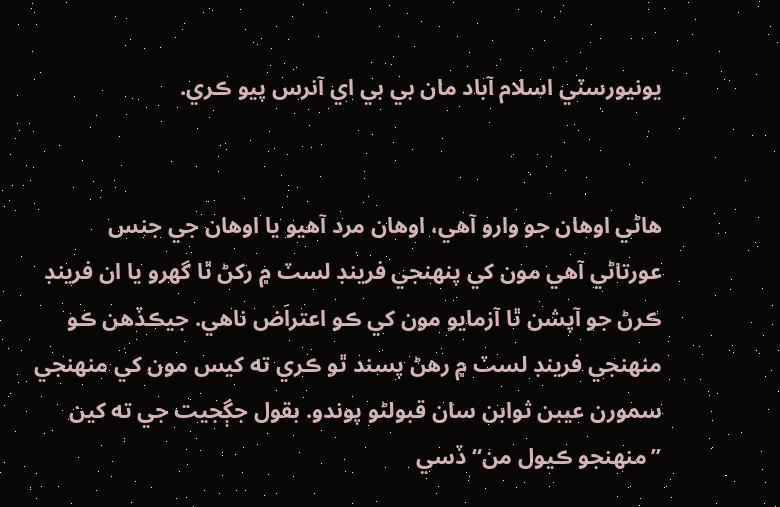يونيورسٽي اسلام آباد مان بي بي اي آنرس پيو ڪري.


هاڻي اوهان جو وارو آهي، اوهان مرد آهيو يا اوهان جي جنس عورتاڻي آهي مون کي پنهنجي فرينڊ لسٽ ۾ رکڻ ٿا گھرو يا ان فرينڊ ڪرڻ جو آپشن ٿا آزمايو مون کي ڪو اعتراَض ناهي. جيڪڏهن ڪو منهنجي فرينڊ لسٽ ۾ رهڻ پسند ٿو ڪري ته کيس مون کي منهنجي سمورن عيبن ثوابن سان قبولڻو پوندو. بقول جڳجيت جي ته کين ”منهنجو ڪيول من“ ڏسي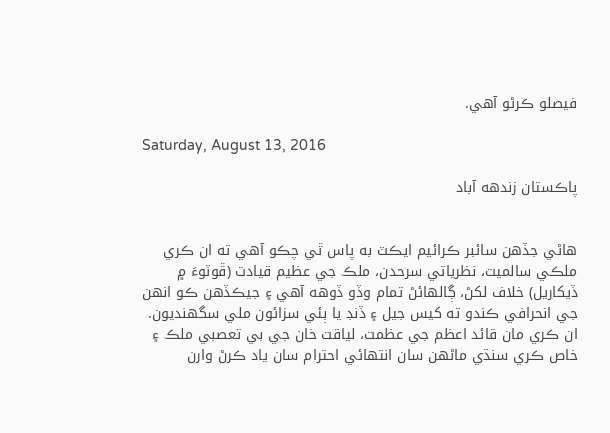فيصلو ڪرڻو آهي.

Saturday, August 13, 2016

پاڪستان زندهه آباد


هاڻي جڏهن سائبر ڪرائيم ايڪٽ به پاس ٿي چڪو آهي ته ان ڪري ملڪي سالميت، نظرياتي سرحدن، ملڪ جي عظيم قيادت (ڦوٽوءَ ۾ ڏيکاريل) خلاف لکڻ، ڳالهائڻ تمام وڏو ڏوهه آهي ۽ جيڪڏهن ڪو انهن جي انحرافي ڪندو ته کيس جيل ۽ ڏنڊ يا ٻئي سزائون ملي سگھنديون. ان ڪري مان قائد اعظم جي عظمت، لياقت خان جي بي تعصبي ملڪ ۽ خاص ڪري سنڌي ماڻهن سان انتهائي احترام سان ياد ڪرڻ وارن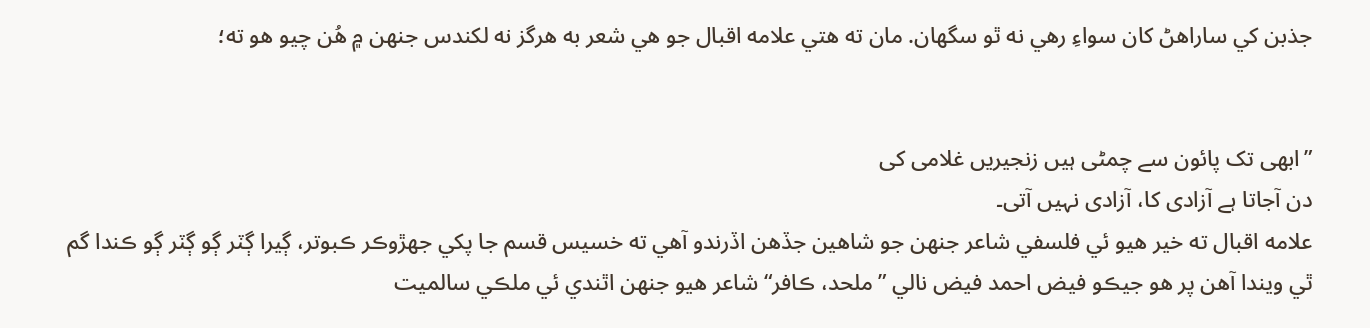جذبن کي ساراهڻ کان سواءِ رهي نه ٿو سگھان. مان ته هتي علامه اقبال جو هي شعر به هرگز نه لکندس جنهن ۾ هُن چيو هو ته؛


”ابھی تک پائون سے چمٹی ہیں زنجیریں غلامی کی
دن آجاتا ہے آزادی کا، آزادی نہیں آتی۔
علامه اقبال ته خير هيو ئي فلسفي شاعر جنهن جو شاهين جڏهن اڏرندو آهي ته خسيس قسم جا پکي جهڙوڪر ڪبوتر، ڳيرا ڳٽر ڳو ڳٽر ڳو ڪندا گم ٿي ويندا آهن پر هو جيڪو فيض احمد فيض نالي ” ملحد، ڪافر“ شاعر هيو جنهن اٿندي ئي ملڪي سالميت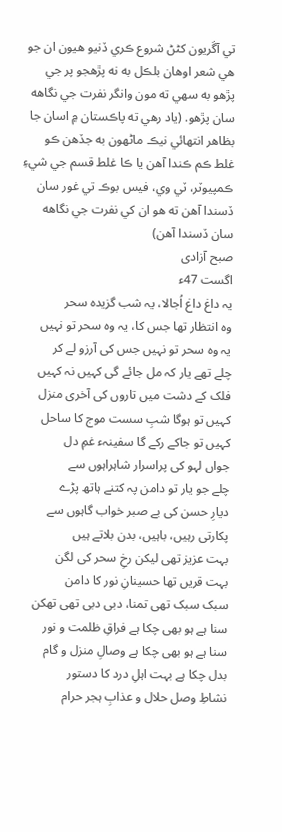تي آڱريون کڻڻ شروع ڪري ڏنيو هيون ان جو هي شعر اوهان بلڪل به نه پڙهجو پر جي پڙهو به سهي ته مون وانگر نفرت جي نگاهه سان پڙهو. (ياد رهي ته پاڪستان ۾ اسان جا بظاهر انتهائي نيڪ ماڻهون به جڏهن ڪو غلط ڪم ڪندا آهن يا ڪا غلط قسم جي شيءِ ڪمپيوٽر، ٽي وي، فيس بوڪ تي غور سان ڏسندا آهن ته هو ان کي نفرت جي نگاهه سان ڏسندا آهن)
صبح آزادی
اگست 47ء
یہ داغ داغ اُجالا، یہ شب گزیدہ سحر
وہ انتظار تھا جس کا، یہ وہ سحر تو نہیں
یہ وہ سحر تو نہیں جس کی آرزو لے کر
چلے تھے یار کہ مل جائے گی کہیں نہ کہیں
فلک کے دشت میں تاروں کی آخری منزل
کہیں تو ہوگا شبِ سست موج کا ساحل
کہیں تو جاکے رکے گا سفینہء غمِ دل
جواں لہو کی پراسرار شاہراہوں سے
چلے جو یار تو دامن پہ کتنے ہاتھ پڑے
دیارِ حسن کی بے صبر خواب گاہوں سے
پکارتی رہیں، باہیں، بدن بلاتے ہیں
بہت عزیز تھی لیکن رخِ سحر کی لگن
بہت قریں تھا حسینانِ نور کا دامن
سبک سبک تھی تمنا، دبی دبی تھی تھکن
سنا ہے ہو بھی چکا ہے فراقِ ظلمت و نور
سنا ہے ہو بھی چکا ہے وصالِ منزل و گام
بدل چکا ہے بہت اہلِ درد کا دستور
نشاطِ وصل حلال و عذابِ ہجر حرام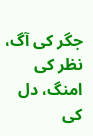جگر کی آگ، نظر کی امنگ، دل کی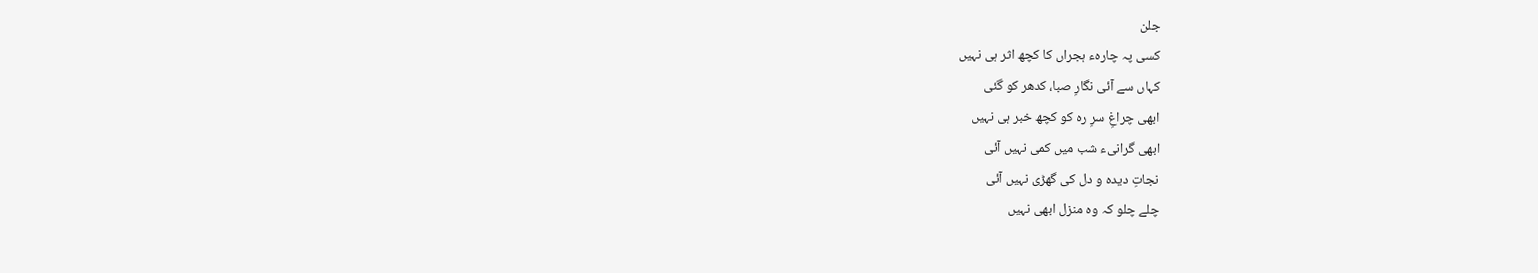جلن
کسی پہ چارہء ہجراں کا کچھ اثر ہی نہیں
کہاں سے آئی نگارِ صبا، کدھر کو گئی
ابھی چراغِ سرِ رہ کو کچھ خبر ہی نہیں
ابھی گرانیء شب میں کمی نہیں آئی
نجاتِ دیدہ و دل کی گھڑی نہیں آئی
چلے چلو کہ وہ منزل ابھی نہیں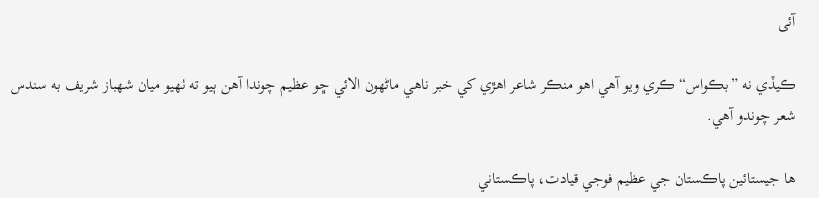آئی

ڪيڏي نه ”بڪواس“ ڪري ويو آهي اهو منڪر شاعر اهڙي کي خبر ناهي ماڻهون الائي ڇو عظيم چوندا آهن ٻيو ته ٺهيو ميان شهباز شريف به سندس شعر چوندو آهي.

ها جيستائين پاڪستان جي عظيم فوجي قيادت، پاڪستاني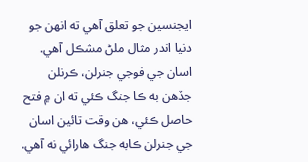ايجنسين جو تعلق آهي ته انهن جو دنيا اندر مثال ملڻ مشڪل آهي. اسان جي فوجي جنرلن، ڪرنلن جڏهن به ڪا جنگ ڪئي ته ان ۾ فتح حاصل ڪئي، هن وقت تائين اسان جي جنرلن ڪابه جنگ هارائي نه آهي.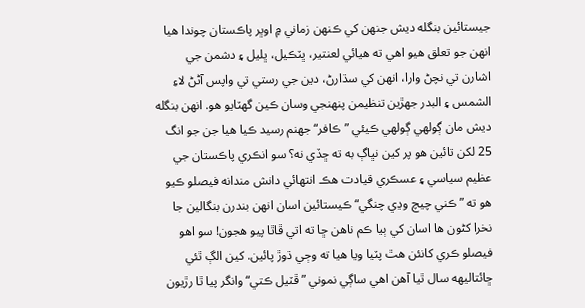جيستائين بنگله ديش جنهن کي ڪنهن زماني ۾ اوڀر پاڪستان چوندا هيا انهن جو تعلق هيو اهي ته هيائي لعنتير، ڀٽڪيل، ڀليل ۽ دشمن جي اشارن تي نچڻ وارا، انهن کي سڌارڻ، دين جي رستي تي واپس آڻڻ لاءِ الشمس ۽ البدر جهڙين تنظيمن پنهنجي وسان ڪين گھٽايو هو. انهن بنگله ديش مان ڳولهي ڳولهي ڪيئي ”ڪافر“ جهنم رسيد ڪيا هيا جن جو انگ 25 لکن تائين هو پر کين نڀاڳ به ته ڇڏي نه؟ سو انڪري پاڪستان جي عظيم سياسي ۽ عسڪري قيادت هڪ انتهائي دانش مندانه فيصلو ڪيو هو ته ”ڪني چيچ وڍي چنگي“ ڪيستائين اسان انهن بندرن بنگالين جا نخرا کڻون ها اسان کي ٻيا ڪم ناهن ڇا ته اتي ڦاٿا پيو هجون! سو اهو فيصلو ڪري کانئن هٿ پٽيا ويا هيا ته وڄي ڌوڙ پائين. کين الڳ ٿئي ڇائتاليهه سال ٿيا آهن اهي ساڳي نموني ”ڦٽيل ڪتي“ وانگر پيا ٿا رڙيون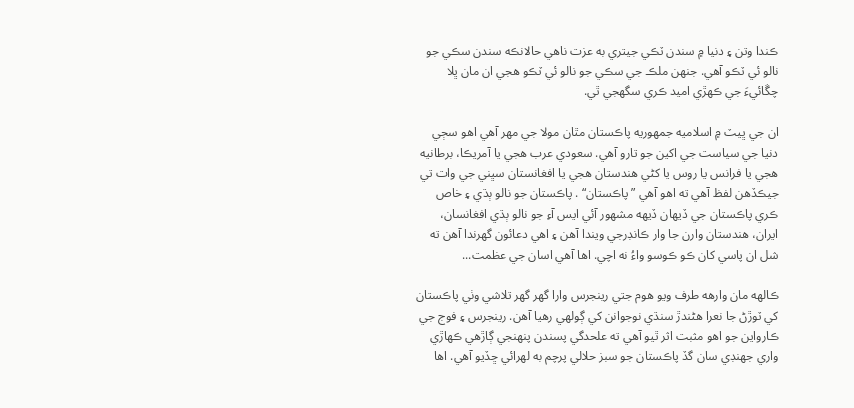ڪندا وتن ۽ دنيا ۾ سندن ٽڪي جيتري به عزت ناهي حالانڪه سندن سڪي جو نالو ئي ٽڪو آهي. جنهن ملڪ جي سڪي جو نالو ئي ٽڪو هجي ان مان ڀلا چڱائيءَ جي ڪهڙي اميد ڪري سگھجي ٿي.

ان جي ڀيٽ ۾ اسلاميه جمهوريه پاڪستان مٿان مولا جي مهر آهي اهو سڄي دنيا جي سياست جي اکين جو تارو آهي. سعودي عرب هجي يا آمريڪا، برطانيه هجي يا فرانس يا روس يا کڻي هندستان هجي يا افغانستان سڀني جي وات تي جيڪڏهن لفظ آهي ته اهو آهي ”پاڪستان“ . پاڪستان جو نالو ٻڌي ۽ خاص ڪري پاڪستان جي ڏيهان ڏيهه مشهور آئي ايس آءِ جو نالو ٻڌي افغانسان، ايران، هندستان وارن جا وار ڪانڊرجي ويندا آهن ۽ اهي دعائون گھرندا آهن ته شل ان پاسي کان ڪو ڪوسو واءُ نه اچي. اها آهي اسان جي عظمت...

ڪالهه مان وارهه طرف ويو هوم جتي رينجرس وارا گھر گھر تلاشي وٺي پاڪستان کي ٽوڙڻ جا نعرا هڻندڙ سنڌي نوجوانن کي ڳولهي رهيا آهن. رينجرس ۽ فوج جي ڪارواين جو اهو مثبت اثر ٿيو آهي ته علحدگي پسندن پنهنجي ڳاڙهي ڪهاڙي واري جھنڊي سان گڏ پاڪستان جو سبز حلالي پرچم به لهرائي ڇڏيو آهي. اها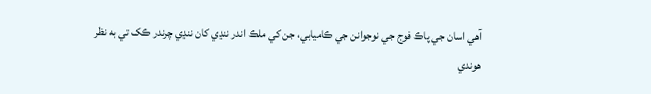آهي اسان جي پاڪ فوج جي نوجوانن جي ڪاميابي، جن کي ملڪ اندر ننڍي کان ننڍي چرندر ڪک تي به نظر هوندي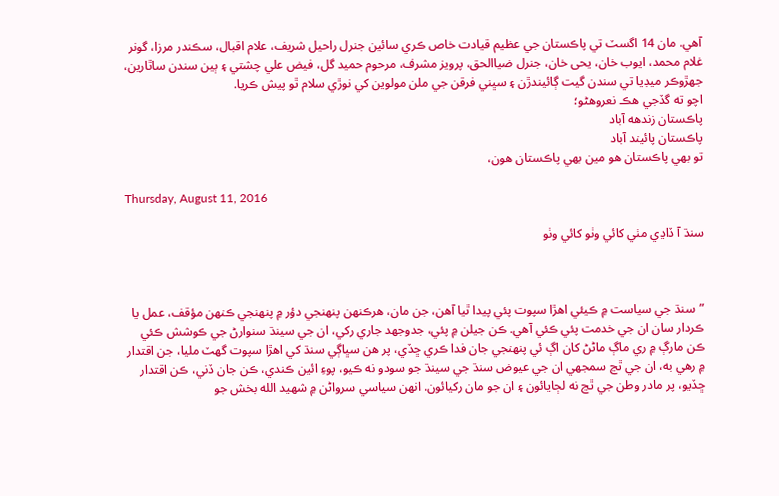آهي. مان 14 اگسٽ تي پاڪستان جي عظيم قيادت خاص ڪري سائين جنرل راحيل شريف، علام اقبال، سڪندر مرزا، گونر غلام محمد، ايوب خان، يحى خان، جنرل ضياالحق، پرويز مشرف، مرحوم حميد گل، فيض علي چشتي ۽ ٻين سندن ساٿارين، جهڙوڪر ميڊيا تي سندن گيت ڳائيندڙن ۽ سڀني فرقن جي ملن مولوين کي نوڙي سلام ٿو پيش ڪريا.
اچو ته گڏجي هڪ نعروهڻو؛
پاڪستان زندهه آباد
پاڪستان پائيند آباد
تو بهي پاڪستان هو مين بهي پاڪستان هون،

Thursday, August 11, 2016

سنڌ آ ڏاڍي مٺي کائي وٺو کائي وٺو



”سنڌ جي سياست ۾ ڪيئي اهڙا سپوت پئي پيدا ٿيا آهن، جن مان، هرڪنهن پنهنجي دؤر ۾ پنهنجي ڪنهن مؤقف، عمل يا ڪردار سان ان جي خدمت پئي ڪئي آهي. ڪن جيلن ۾ پئي، جدوجهد جاري رکي، ان جي سينڌ سنوارڻ جي ڪوشش ڪئي ڪن مارڳ ۾ ري ماڳ ماڻڻ کان اڳ ئي پنهنجي جان فدا ڪري ڇڏي، پر هن سڀاڳي سنڌ کي اهڙا سپوت گھٽ مليا، جن اقتدار ۾ رهي به، ان جي ٿڃ سمجھي ان جي عيوض سنڌ جي سينڌ جو سودو نه ڪيو، پوءِ ائين ڪندي، ڪن جان ڏني، ڪن اقتدار ڇڏيو، پر مادر وطن جي ٿڃ نه لڄايائون ۽ ان جو مان رکيائون. انهن سياسي سرواڻن ۾ شهيد الله بخش جو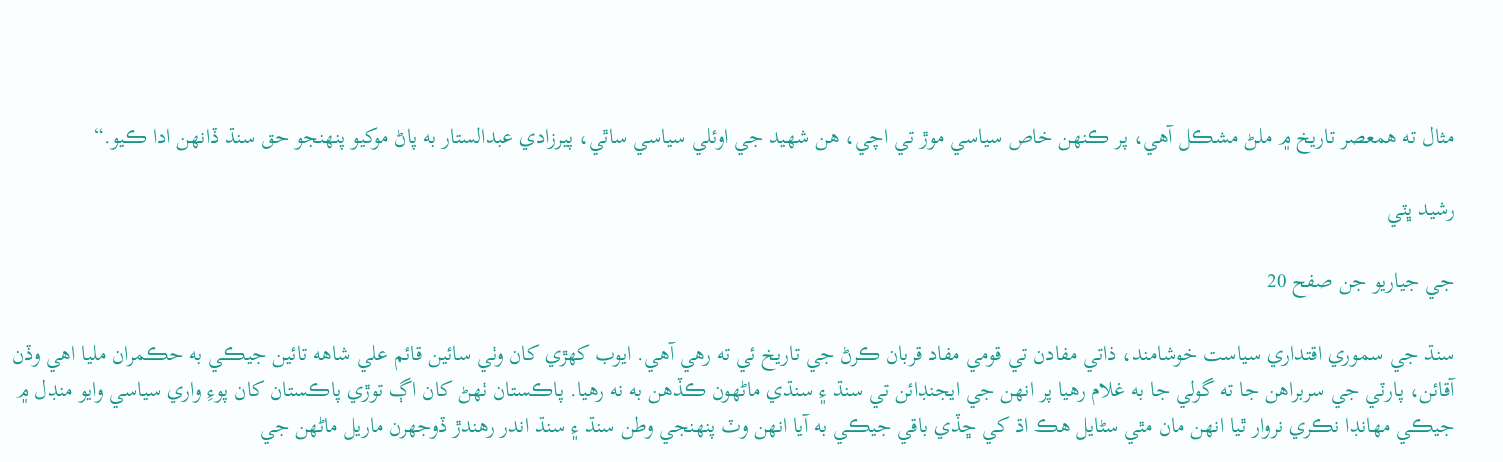مثال ته همعصر تاريخ ۾ ملڻ مشڪل آهي، پر ڪنهن خاص سياسي موڙ تي اچي، هن شهيد جي اوئلي سياسي ساٿي، پيرزادي عبدالستار به پاڻ موکيو پنهنجو حق سنڌ ڏانهن ادا ڪيو.“

رشيد ڀٽي

جي جياريو جن صفح 20

سنڌ جي سموري اقتداري سياست خوشامند، ذاتي مفادن تي قومي مفاد قربان ڪرڻ جي تاريخ ئي ته رهي آهي. ايوب کهڙي کان وٺي سائين قائم علي شاهه تائين جيڪي به حڪمران مليا اهي وڏن آقائن، پارٽي جي سربراهن جا ته گولي جا به غلام رهيا پر انهن جي ايجنڊائن تي سنڌ ۽ سنڌي ماڻهون ڪڏهن به نه رهيا. پاڪستان ٺهڻ کان اڳ توڙي پاڪستان کان پوءِ واري سياسي وايو منڊل ۾ جيڪي مهانڊا نڪري نروار ٿيا انهن مان مٿي سڻايل هڪ اڌ کي ڇڏي باقي جيڪي به آيا انهن وٽ پنهنجي وطن سنڌ ۽ سنڌ اندر رهندڙ ڏوجھرن ماريل ماڻهن جي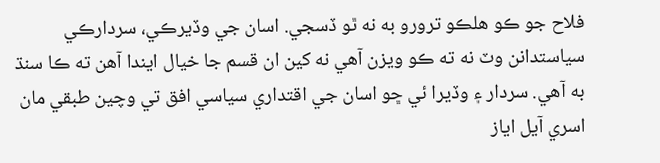فلاح جو ڪو هلڪو ترورو به نه ٿو ڏسجي. اسان جي وڏيرڪي، سردارڪي سياستدانن وٽ نه ته ڪو ويزن آهي نه کين ان قسم جا خيال ايندا آهن ته ڪا سنڌ به آهي. سردار ۽ وڏيرا ئي ڇو اسان جي اقتداري سياسي افق تي وچين طبقي مان اسري آيل اياز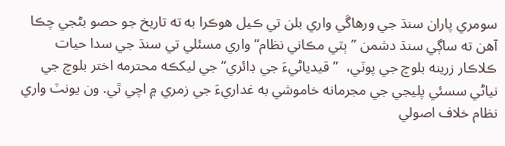سومري پاران سنڌ جي ورهاڱي واري بلن تي ڪيل هوڪرا به ته تاريخ جو حصو بڻجي چڪا آهن ته ساڳي سنڌ دشمن ”ٻٽي مڪاني نظام“ واري مسئلي تي سنڌ جي سدا حيات ڪلاڪار زرينه بلوچ جي پوٽي،  ”قيدياڻيءَ جي ڊائري“ جي ليکڪه محترمه اختر بلوچ جي نياڻي سسئي پليجي جي مجرمانه خاموشي به غداريءَ جي زمري ۾ اچي ٿي. ون يونٽ واري نظام خلاف اصولي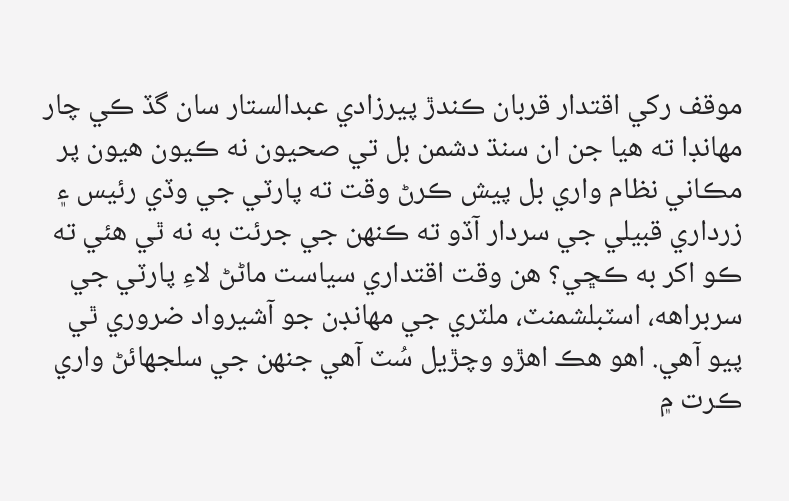موقف رکي اقتدار قربان ڪندڙ پيرزادي عبدالستار سان گڏ ڪي چار مهانڊا ته هيا جن ان سنڌ دشمن بل تي صحيون نه ڪيون هيون پر مڪاني نظام واري بل پيش ڪرڻ وقت ته پارٽي جي وڏي رئيس ۽ زرداري قبيلي جي سردار آڏو ته ڪنهن جي جرئت به نه ٿي هئي ته ڪو اکر به ڪڇي؟ هن وقت اقتداري سياست ماڻڻ لاءِ پارٽي جي سربراهه، اسٽبلشمنٽ، ملٽري جي مهانڊن جو آشيرواد ضروري ٿي پيو آهي. اهو هڪ اهڙو وچڙيل سُٽ آهي جنهن جي سلجھائڻ واري ڪرت ۾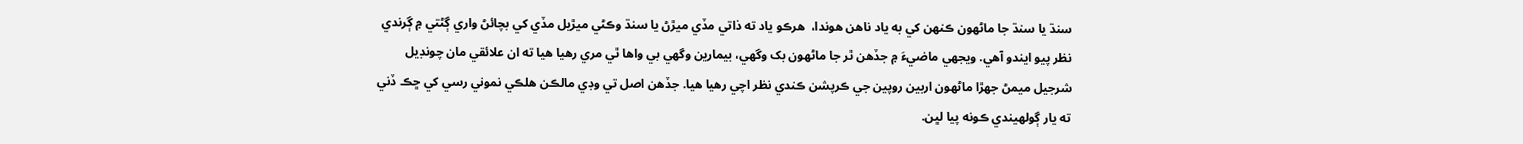سنڌ يا سنڌ جا ماڻهون ڪنهن کي به ياد ناهن هوندا،  هرڪو ياد ته ذاتي مڏي ميڙڻ يا سنڌ وڪڻي ميڙيل مڏي کي بچائڻ واري ڳڻتي ۾ ڳرندي نظر پيو ايندو آهي. ويجهي ماضيءَ ۾ جڏهن ٿر جا ماڻهون بک وگهي، بيمارين وگھي بي واها ٿي مري رهيا هيا ته ان علائقي مان چونڊيل شرجيل ميمڻ جهڙا ماڻهون اربين روپين جي ڪرپشن ڪندي نظر اچي رهيا هيا. جڏهن اصل تي وڊي مالڪن هلڪي نموني رسي کي ڇڪ ڏني ته يار ڳولهيندي ڪونه پيا لڀن.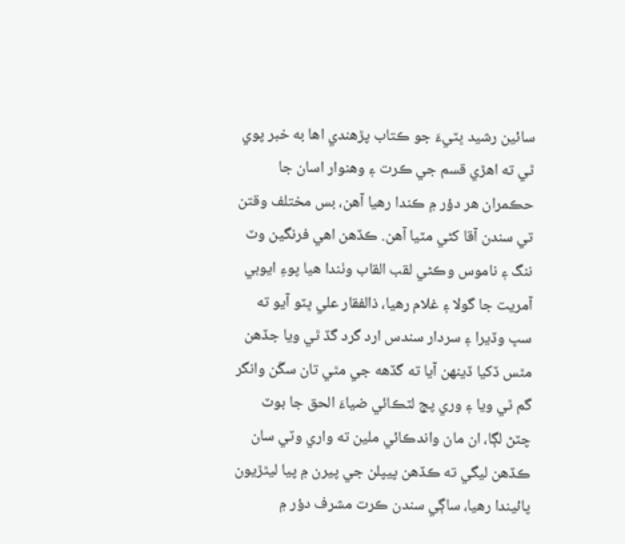سائين رشيد ڀٽيءَ جو ڪتاب پڙهندي اها به خبر پوي ٿي ته اهڙي قسم جي ڪرت ۽ وهنوار اسان جا حڪمران هر دؤر ۾ ڪندا رهيا آهن، بس مختلف وقتن تي سندن آقا کڻي مٽيا آهن. ڪڏهن اهي فرنگين وٽ ننگ ۽ ناموس وڪڻي لقب القاب وٺندا هيا پوءِ ايوبي آمريت جا گولا ۽ غلام رهيا، ذالفقار علي ڀٽو آيو ته سڀ وڏيرا ۽ سردار سندس ارد گرد گڏ ٿي ويا جڏهن مٿس ڏکيا ڏينهن آيا ته گڏهه جي مٿي تان سڱن وانگر گم ٿي ويا ۽ وري پڇ لٽڪائي ضياءَ الحق جا بوٽ چٽڻ لڳا، ان مان واندڪائي ملين ته واري وٽي سان ڪڏهن ليگي ته ڪڏهن پيپلن جي پيرن ۾ پيا ليٿڙيون پائيندا رهيا، ساڳي سندن ڪرت مشرف دؤر ۾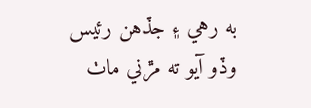به رهي ۽ جڏهن رئيس وڏو آيو ته مڙني ماٺ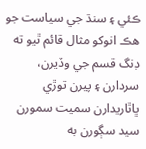ڪئي ۽ سنڌ جي سياست جو هڪ انوکو مثال قائم ٿيو ته ڊنگ قسم جي وڏيرن، سردارن ۽ پيرن توڙي ڀاٿاريدارن سميت سمورن سيد سڳورن به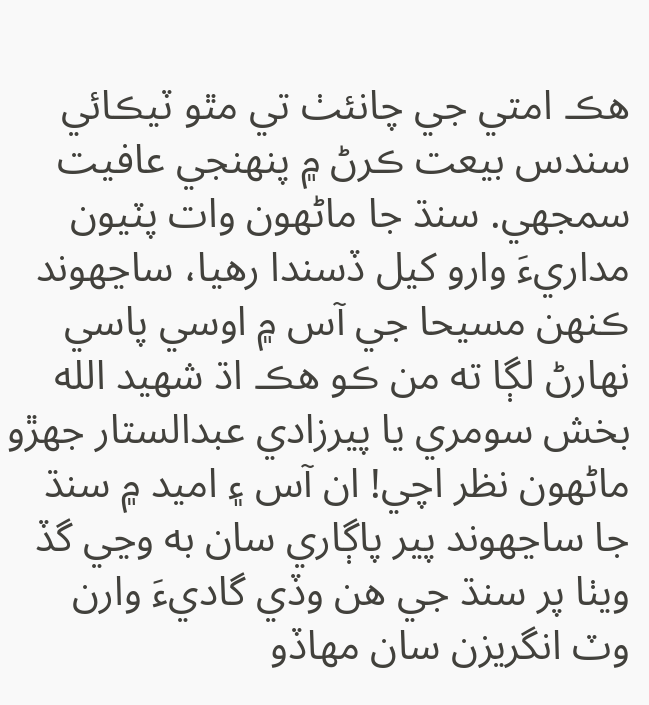هڪ امتي جي چانئٺ تي مٿو ٽيڪائي سندس بيعت ڪرڻ ۾ پنهنجي عافيت سمجھي. سنڌ جا ماڻهون وات پٽيون مداريءَ وارو کيل ڏسندا رهيا، ساڃهوند ڪنهن مسيحا جي آس ۾ اوسي پاسي نهارڻ لڳا ته من ڪو هڪ اڌ شهيد الله بخش سومري يا پيرزادي عبدالستار جهڙو ماڻهون نظر اچي! ان آس ۽ اميد ۾ سنڌ جا ساڃهوند پير پاڳاري سان به وڃي گڏ ويٺا پر سنڌ جي هن وڏي گاديءَ وارن وٽ انگريزن سان مهاڏو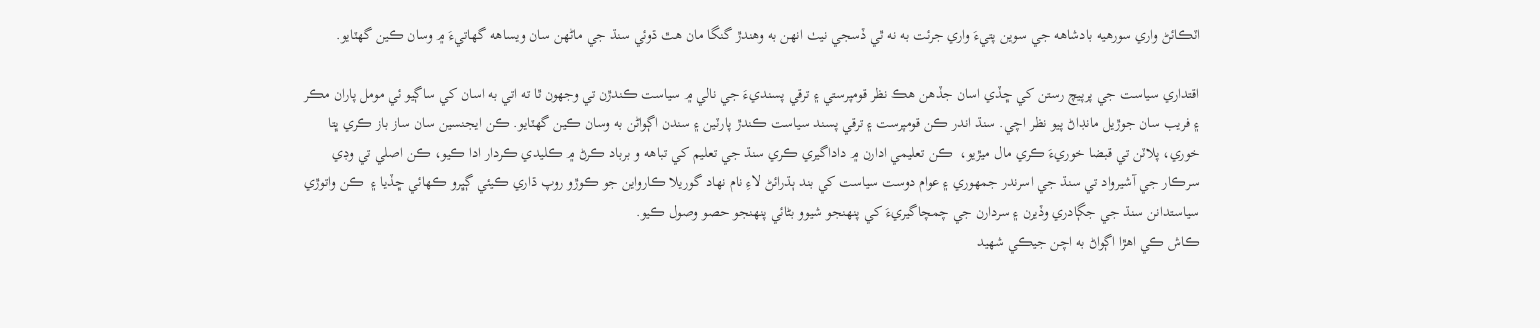اٽڪائڻ واري سورهيه بادشاهه جي سوين پتيءَ واري جرئت به نه ٿي ڏسجي نيٺ انهن به وهندڙ گنگا مان هٿ ڌوئي سنڌ جي ماڻهن سان ويساهه گهاتيءَ ۾ وسان ڪين گھٽايو.

اقتداري سياست جي پرپيچ رستن کي ڇڏي اسان جڏهن هڪ نظر قومپرستي ۽ ترقي پسنديءَ جي نالي ۾ سياست ڪندڙن تي وجھون ٿا ته اتي به اسان کي ساڳيو ئي مومل پاران مڪر ۽ فريب سان جوڙيل مانڊاڻ پيو نظر اچي. سنڌ اندر ڪن قومپرست ۽ ترقي پسند سياست ڪندڙ پارٽين ۽ سندن اڳواڻن به وسان ڪين گھٽايو. ڪن ايجنسين سان ساز باز ڪري ڀتا خوري، پلاٽن تي قبضا خوريءَ ڪري مال ميڙيو،  ڪن تعليمي ادارن ۾ داداگيري ڪري سنڌ جي تعليم کي تباهه و برباد ڪرڻ ۾ ڪليدي ڪردار ادا ڪيو، ڪن اصلي تي وڊي سرڪار جي آشيرواد تي سنڌ جي اسرندر جمهوري ۽ عوام دوست سياست کي بند ٻڌرائڻ لاءِ نام نهاد گوريلا ڪارواين جو ڪوڙو روپ ڌاري ڪيئي ڳڀرو ڪهائي ڇڏيا ۽  ڪن واتوڙي سياستدانن سنڌ جي جڳادري وڏيرن ۽ سردارن جي چمچاگيريءَ کي پنهنجو شيوو بڻائي پنهنجو حصو وصول ڪيو.
ڪاش ڪي اهڙا اڳواڻ به اچن جيڪي شهيد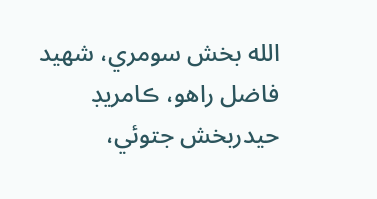الله بخش سومري، شهيد فاضل راهو، ڪامريڊ حيدربخش جتوئي،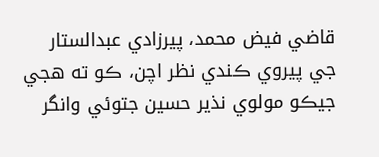قاضي فيض محمد، پيرزادي عبدالستار جي پيروي ڪندي نظر اچن، ڪو ته هجي جيڪو مولوي نذير حسين جتوئي وانگر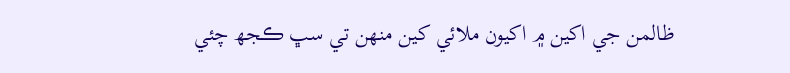ظالمن جي اکين ۾ اکيون ملائي کين منهن تي سڀ ڪجھ چئي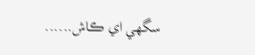سگھي اي ڪاش......